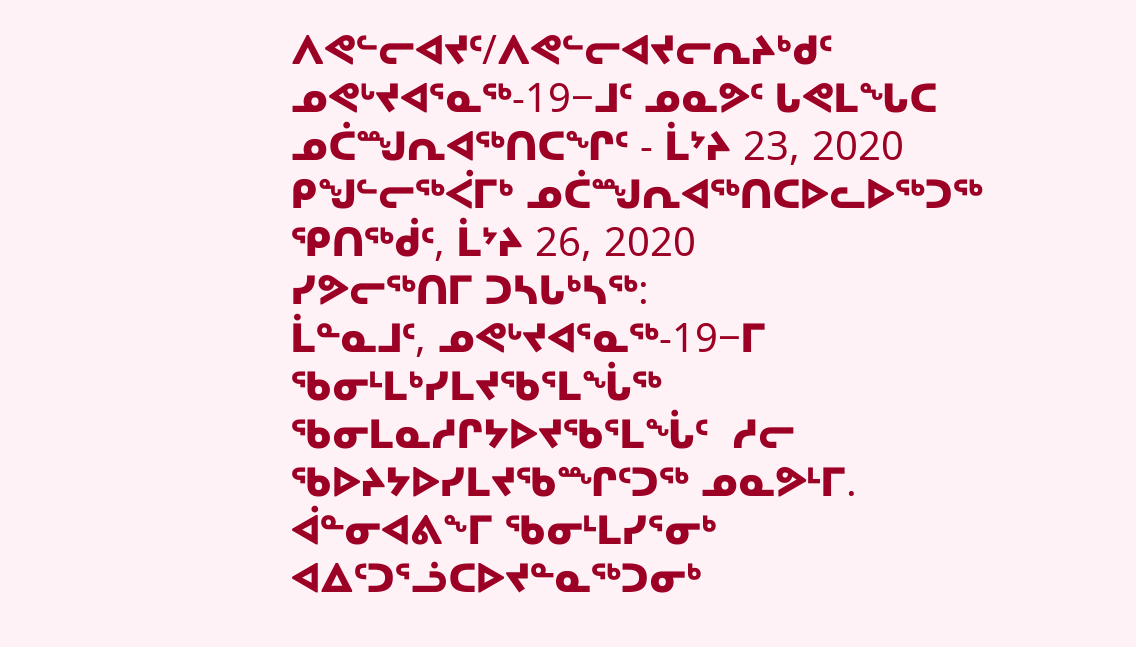ᐱᕙᓪᓕᐊᔪᑦ/ᐱᕙᓪᓕᐊᔪᓕᕆᔨᒃᑯᑦ
ᓄᕙᒡᔪᐊᕐᓇᖅ-19−ᒧᑦ ᓄᓇᕗᑦ ᒐᕙᒪᖓᑕ ᓄᑖᙳᕆᐊᖅᑎᑕᖏᑦ - ᒫᔾᔨ 23, 2020
ᑭᖑᓪᓕᖅᐹᒥᒃ ᓄᑖᙳᕆᐊᖅᑎᑕᐅᓚᐅᖅᑐᖅ ᕿᑎᖅᑰᑦ, ᒫᔾᔨ 26, 2020
ᓯᕗᓕᖅᑎᒥ ᑐᓴᒐᒃᓴᖅ:
ᒫᓐᓇᒧᑦ, ᓄᕙᒡᔪᐊᕐᓇᖅ-19−ᒥ ᖃᓂᒻᒪᒃᓯᒪᔪᖃᕐᒪᖔᖅ ᖃᓂᒪᓇᓱᒋᔭᐅᔪᖃᕐᒪᖔᑦ  ᓱᓕ ᖃᐅᔨᔭᐅᓯᒪᔪᖃᙱᑦᑐᖅ ᓄᓇᕗᒻᒥ.
ᐋᓐᓂᐊᕕᖕᒥ ᖃᓂᒻᒪᓯᕐᓂᒃ ᐊᐃᑦᑐᕐᓘᑕᐅᔪᓐᓇᖅᑐᓂᒃ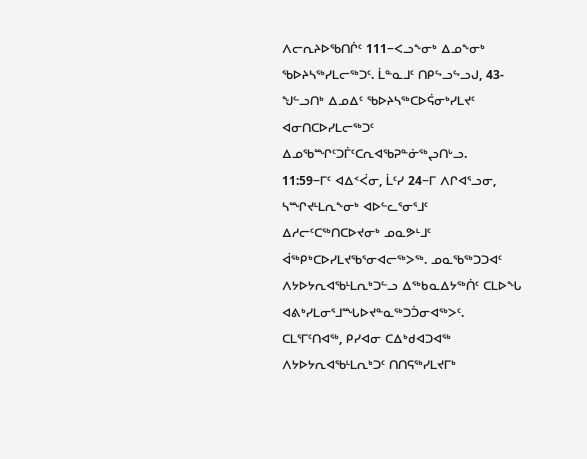ᐱᓕᕆᔨᐅᖃᑎᒌᑦ 111−ᐸᓗᖕᓂᒃ ᐃᓄᖕᓂᒃ ᖃᐅᔨᓴᖅᓯᒪᓕᖅᑐᑦ. ᒫᓐᓇᒧᑦ ᑎᑭᖦᓗᖦᓗᒍ, 43-ᖑᓪᓗᑎᒃ ᐃᓄᐃᑦ ᖃᐅᔨᓴᖅᑕᐅᕌᓂᒃᓯᒪᔪᑦ ᐊᓂᑎᑕᐅᓯᒪᓕᖅᑐᑦ ᐃᓄᖃᙱᑦᑐᒦᑦᑕᕆᐊᖃᕈᓐᓃᖅᖢᑎᒡᓗ.
11:59−ᒥᑦ ᐊᐃᑉᐹᓂ, ᒫᑦᓯ 24−ᒥ ᐱᒋᐊᕐᓗᓂ, ᓴᙱᔪᒻᒪᕆᖕᓂᒃ ᐊᐅᓪᓚᕐᓂᕐᒧᑦ ᐃᓱᓕᑦᑕᖅᑎᑕᐅᔪᓂᒃ ᓄᓇᕗᒻᒧᑦ ᐋᖅᑭᒃᑕᐅᓯᒪᔪᖃᕐᓂᐊᓕᖅᐳᖅ. ᓄᓇᖃᖅᑐᑐᐊᑦ ᐱᔭᐅᔭᕆᐊᖃᒻᒪᕆᒃᑐᓪᓗ ᐃᖅᑲᓇᐃᔭᖅᑏᑦ ᑕᒪᐅᖓ ᐊᕕᒃᓯᒪᓂᕐᒧᙵᐅᔪᓐᓇᖅᑐᑑᓂᐊᖅᐳᑦ. ᑕᒪᕐᒥᑦᑎᐊᖅ, ᑭᓯᐊᓂ ᑕᐃᒃᑯᐊᑐᐊᖅ ᐱᔭᐅᔭᕆᐊᖃᒻᒪᕆᒃᑐᑦ ᑎᑎᕋᖅᓯᒪᔪᒥᒃ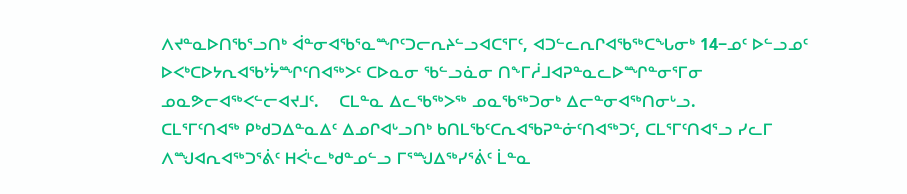ᐱᔪᓐᓇᐅᑎᖃᕐᓗᑎᒃ ᐋᓐᓂᐊᖃᕐᓇᙱᑦᑐᓕᕆᔨᓪᓗᐊᑕᕐᒥᑦ, ᐊᑐᓪᓚᕆᒋᐊᖃᖅᑕᖓᓂᒃ 14−ᓄᑦ ᐅᓪᓗᓄᑦ ᐅᐸᒃᑕᐅᔭᕆᐊᖃᔾᔮᙱᑦᑎᐊᖅᐳᑦ ᑕᐅᓇᓂ ᖃᓪᓗᓈᓂ ᑎᖕᒥᓲᒧᐊᕈᓐᓇᓚᐅᙱᓐᓂᕐᒥᓂ ᓄᓇᕗᓕᐊᖅᐸᓪᓕᐊᔪᒧᑦ.    ᑕᒪᓐᓇ ᐃᓚᖃᖅᐳᖅ ᓄᓇᖃᖅᑐᓂᒃ ᐃᓕᓐᓂᐊᖅᑎᓂᒡᓗ.
ᑕᒪᕐᒥᑦᑎᐊᖅ ᑭᒃᑯᑐᐃᓐᓇᐃᑦ ᐃᓄᒋᐊᒡᓗᑎᒃ ᑲᑎᒪᖃᑦᑕᕆᐊᖃᕈᓐᓃᑦᑎᐊᖅᑐᑦ, ᑕᒪᕐᒥᑦᑎᐊᕐᓗ ᓯᓚᒥ ᐱᙳᐊᕆᐊᖅᑐᕐᕖᑦ ᕼᐹᒻᓚᒃᑯᓐᓄᓪᓗ ᒥᕐᙳᐃᖅᓯᕐᕖᑦ ᒫᓐᓇ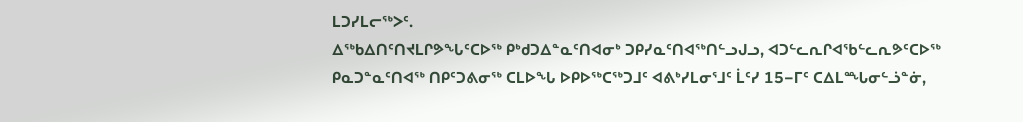ᒪᑐᓯᒪᓕᖅᐳᑦ.
ᐃᖅᑲᐃᑎᑦᑎᔪᒪᒋᕗᖓᑦᑕᐅᖅ ᑭᒃᑯᑐᐃᓐᓇᑦᑎᐊᓂᒃ ᑐᑭᓯᓇᑦᑎᐊᖅᑎᓪᓗᒍᓗ, ᐊᑐᓪᓚᕆᒋᐊᖃᓪᓚᕆᕗᑦᑕᐅᖅ ᑭᓇᑐᓐᓇᑦᑎᐊᖅ ᑎᑭᑦᑐᕕᓂᖅ ᑕᒪᐅᖓ ᐅᑭᐅᖅᑕᖅᑐᒧᑦ ᐊᕕᒃᓯᒪᓂᕐᒧᑦ ᒫᑦᓯ 15−ᒥᑦ ᑕᐃᒪᙵᓂᓪᓘᓐᓃ,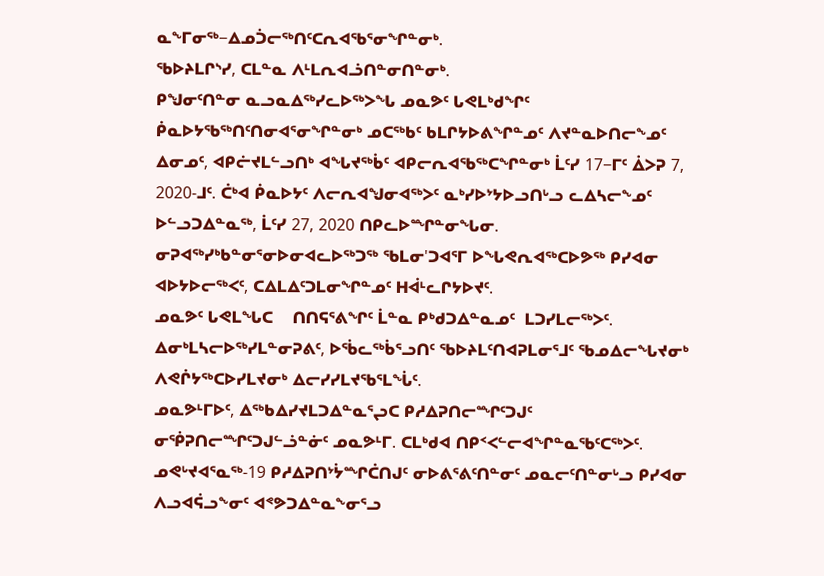ᓇᖕᒥᓂᖅ−ᐃᓄᑑᓕᖅᑎᑦᑕᕆᐊᖃᕐᓂᖏᓐᓂᒃ.
ᖃᐅᔨᒪᒋᔅᓯ, ᑕᒪᓐᓇ ᐱᒻᒪᕆᐊᓘᑎᓐᓂᑎᓐᓂᒃ.
ᑭᖑᓂᑦᑎᓐᓂ ᓇᓗᓇᐃᖅᓯᓚᐅᖅᐳᖓ ᓄᓇᕗᑦ ᒐᕙᒪᒃᑯᖏᑦ ᑮᓇᐅᔭᖃᖅᑎᑦᑎᓂᐊᕐᓂᖏᓐᓂᒃ ᓄᑕᖅᑲᑦ ᑲᒪᒋᔭᐅᕕᖏᓐᓄᑦ ᐱᔪᓐᓇᐅᑎᓕᖕᓄᑦ ᐃᓂᓄᑦ, ᐊᑭᓖᔪᒪᓪᓗᑎᒃ ᐊᖓᔪᖅᑳᑦ ᐊᑭᓕᕆᐊᖃᖅᑕᖏᓐᓂᒃ ᒫᑦᓯ 17−ᒥᑦ ᐄᐳᕈ 7, 2020-ᒧᑦ. ᑖᒃᐊ ᑮᓇᐅᔭᑦ ᐱᓕᕆᐊᖑᓂᐊᖅᐳᑦ ᓇᒃᓯᐅᔾᔭᐅᓗᑎᒡᓗ ᓚᐃᓴᓕᖕᓄᑦ  ᐅᓪᓗᑐᐃᓐᓇᖅ, ᒫᑦᓯ 27, 2020 ᑎᑭᓚᐅᙱᓐᓂᖓᓂ.
ᓂᕈᐊᖅᓯᒃᑲᓐᓂᕐᓂᐅᓂᐊᓚᐅᖅᑐᖅ ᖃᒪᓂ'ᑐᐊᕐᒥ ᐅᖓᕙᕆᐊᖅᑕᐅᕗᖅ ᑭᓯᐊᓂ ᐊᐅᔭᐅᓕᖅᐸᑦ, ᑕᐃᒪᐃᑦᑐᒪᓂᖏᓐᓄᑦ ᕼᐋᒻᓚᒋᔭᐅᔪᑦ.
ᓄᓇᕗᑦ ᒐᕙᒪᖓᑕ    ᑎᑎᕋᕐᕕᖏᑦ ᒫᓐᓇ ᑭᒃᑯᑐᐃᓐᓇᓄᑦ  ᒪᑐᓯᒪᓕᖅᐳᑦ. ᐃᓂᒃᒪᓴᓕᐅᖅᓯᒪᓐᓂᕈᕕᑦ, ᐅᖄᓚᖅᑳᕐᓗᑎᑦ ᖃᐅᔨᒪᑦᑎᐊᕈᒪᓂᕐᒧᑦ ᖃᓄᐃᓕᖓᔪᓂᒃ ᐱᕙᒌᔭᖅᑕᐅᓯᒪᔪᓂᒃ ᐃᓕᓯᓯᒪᔪᖃᕐᒪᖔᑦ.
ᓄᓇᕗᒻᒥᐅᑦ, ᐃᖅᑲᐃᓯᔪᒪᑐᐃᓐᓇᕐᖢᑕ ᑭᓱᐃᕈᑎᓕᙱᑦᑐᒍᑦ ᓂᖀᕈᑎᓕᙱᑦᑐᒍᓪᓘᓐᓃᑦ ᓄᓇᕗᒻᒥ. ᑕᒪᒃᑯᐊ ᑎᑭᑉᐸᓪᓕᐊᖏᓐᓇᖃᑦᑕᖅᐳᑦ. ᓄᕙᒡᔪᐊᕐᓇᖅ-19 ᑭᓱᐃᕈᑎᔾᔮᙱᑖᑎᒍᑦ ᓂᐅᕕᕐᕕᑦᑎᓐᓂᑦ ᓄᓇᓕᑦᑎᓐᓂᒡᓗ ᑭᓯᐊᓂ ᐱᓗᐊᕌᓗᖕᓂᑦ ᐊᕝᕗᑐᐃᓐᓇᖕᓂᕐᓗ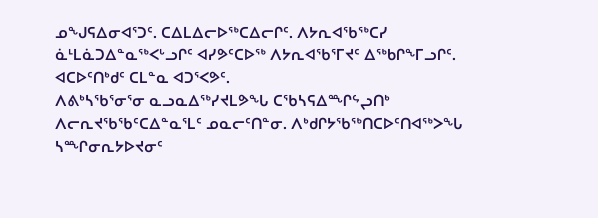ᓄᖑᕋᐃᓂᐊᕐᑐᑦ. ᑕᐃᒪᐃᓕᐅᖅᑕᐃᓕᒋᑦ. ᐱᔭᕆᐊᖃᖅᑕᓯ ᓈᒻᒪᓈᑐᐃᓐᓇᖅᐸᒡᓗᒋᑦ ᐊᓯᕗᑦᑕᐅᖅ ᐱᔭᕆᐊᖃᕐᒥᔪᑦ ᐃᖅᑲᒋᖕᒥᓗᒋᑦ.  ᐊᑕᐅᑦᑎᒃᑯᑦ ᑕᒪᓐᓇ ᐊᑐᕐᐸᕗᑦ.
ᐱᕕᒃᓴᖃᕐᓂᕐᓂ ᓇᓗᓇᐃᖅᓯᔪᒪᕗᖓ ᑕᖃᓴᕋᐃᙱᖦᖢᑎᒃ ᐱᓕᕆᔪᖃᖃᑦᑕᐃᓐᓇᕐᒪᑦ ᓄᓇᓕᑦᑎᓐᓂ. ᐱᒃᑯᒋᔭᖃᖅᑎᑕᐅᑦᑎᐊᖅᐳᖓ ᓴᙱᓂᕆᔭᐅᔪᓂᑦ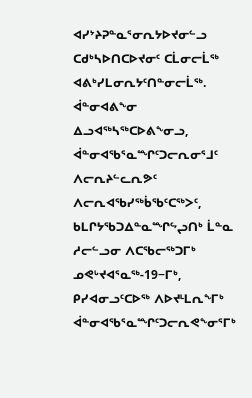ᐊᓯᔾᔨᕈᓐᓇᕐᓂᕆᔭᐅᔪᓂᓪᓗ ᑕᑯᒃᓴᐅᑎᑕᐅᔪᓂᑦ ᑕᒫᓂᓕᒫᖅ ᐊᕕᒃᓯᒪᓂᕆᔭᑦᑎᓐᓂᓕᒫᖅ.
ᐋᓐᓂᐊᕕᖕᓂ ᐃᓗᐊᖅᓴᖅᑕᐅᕕᖕᓂᓗ, ᐋᓐᓂᐊᖃᕐᓇᙱᑦᑐᓕᕆᓂᕐᒧᑦ ᐱᓕᕆᔨᓪᓚᕆᕗᑦ ᐱᓕᕆᐊᖃᓯᖅᑳᖃᑦᑕᖅᐳᑦ, ᑲᒪᒋᔭᖃᑐᐃᓐᓇᙱᖦᖢᑎᒃ ᒫᓐᓇ ᓱᓕᓪᓗᓂ ᐱᑕᖃᓕᖅᑐᒥᒃ ᓄᕙᒡᔪᐊᕐᓇᖅ-19−ᒥᒃ, ᑭᓯᐊᓂᓗᑦᑕᐅᖅ ᐱᐅᔪᒻᒪᕆᖕᒥᒃ ᐋᓐᓂᐊᖃᕐᓇᙱᑦᑐᓕᕆᕙᖕᓂᕐᒥᒃ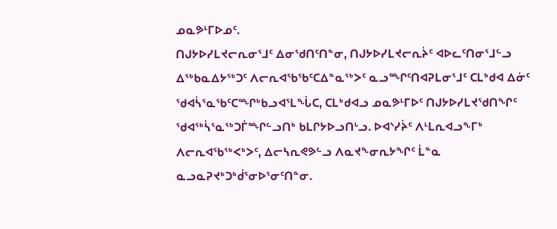ᓄᓇᕗᒻᒥᐅᓄᑦ.
ᑎᒍᔭᐅᓯᒪᔪᓕᕆᓂᕐᒧᑦ ᐃᓂᖁᑎᑦᑎᓐᓂ, ᑎᒍᔭᐅᓯᒪᔪᓕᕆᔩᑦ ᐊᐅᓚᑦᑎᓂᕐᒧᓪᓗ ᐃᖅᑲᓇᐃᔭᖅᑐᑦ ᐱᓕᕆᐊᖃᖃᑦᑕᐃᓐᓇᖅᐳᑦ ᓇᓗᙱᑦᑎᐊᕈᒪᓂᕐᒧᑦ ᑕᒪᒃᑯᐊ ᐃᓃᑦ ᖁᐊᓵᕐᓇᖃᑦᑕᙱᒃᑲᓗᐊᕐᒪᖔᑕ, ᑕᒪᒃᑯᐊᓗ ᓄᓇᕗᒻᒥᐅᑦ ᑎᒍᔭᐅᓯᒪᔪᖁᑎᖏᑦ ᖁᐊᖅᓵᕐᓇᖅᑐᒦᙱᓪᓗᑎᒃ ᑲᒪᒋᔭᐅᓗᑎᒡᓗ. ᐅᐊᔅᓯᔩᑦ ᐱᒻᒪᕆᐊᓗᖕᒥᒃ ᐱᓕᕆᐊᖃᖅᐸᒃᐳᑦ, ᐃᓕᓴᕆᕙᕗᓪᓗ ᐱᓇᔪᖕᓂᕆᔭᖏᑦ ᒫᓐᓇ ᓇᓗᓇᕈᔪᒃᑐᒃᑰᕐᓂᐅᕐᓂᑦᑎᓐᓂ.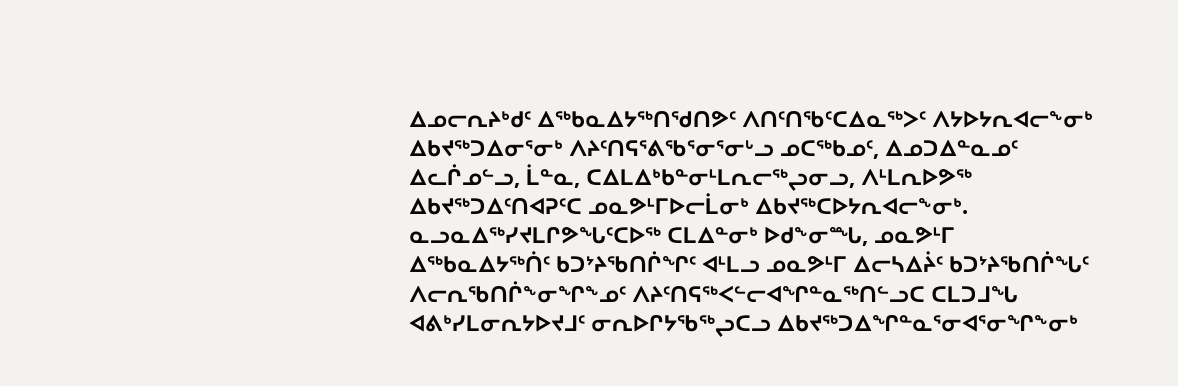ᐃᓄᓕᕆᔨᒃᑯᑦ ᐃᖅᑲᓇᐃᔭᖅᑎᖁᑎᕗᑦ ᐱᑎᑦᑎᖃᑦᑕᐃᓇᖅᐳᑦ ᐱᔭᐅᔭᕆᐊᓕᖕᓂᒃ ᐃᑲᔪᖅᑐᐃᓂᕐᓂᒃ ᐱᔨᑦᑎᕋᕐᕕᖃᕐᓂᕐᓂᒡᓗ ᓄᑕᖅᑲᓄᑦ, ᐃᓄᑐᐃᓐᓇᓄᑦ ᐃᓚᒌᓄᓪᓗ, ᒫᓐᓇ, ᑕᐃᒪᐃᒃᑲᓐᓂᒻᒪᕆᓕᖅᖢᓂᓗ, ᐱᒻᒪᕆᐅᕗᖅ ᐃᑲᔪᖅᑐᐃᑦᑎᐊᕈᑦᑕ ᓄᓇᕗᒻᒥᐅᓕᒫᓂᒃ ᐃᑲᔪᖅᑕᐅᔭᕆᐊᓕᖕᓂᒃ.
ᓇᓗᓇᐃᖅᓯᔪᒪᒋᕗᖓᑦᑕᐅᖅ ᑕᒪᐃᓐᓂᒃ ᐅᑯᖕᓂᙵ, ᓄᓇᕗᒻᒥ ᐃᖅᑲᓇᐃᔭᖅᑏᑦ ᑲᑐᔾᔨᖃᑎᒌᖏᑦ ᐊᒻᒪᓗ ᓄᓇᕗᒻᒥ ᐃᓕᓴᐃᔩᑦ ᑲᑐᔾᔨᖃᑎᒌᖓᑦ ᐱᓕᕆᖃᑎᒌᖕᓂᖏᖕᓄᑦ ᐱᔨᑦᑎᕋᖅᐸᓪᓕᐊᖏᓐᓇᖅᑎᓪᓗᑕ ᑕᒪᑐᒧᖓ ᐊᕕᒃᓯᒪᓂᕆᔭᐅᔪᒧᑦ ᓂᕆᐅᒋᔭᖃᖅᖢᑕᓗ ᐃᑲᔪᖅᑐᐃᖏᓐᓇᕐᓂᐊᕐᓂᖏᖕᓂᒃ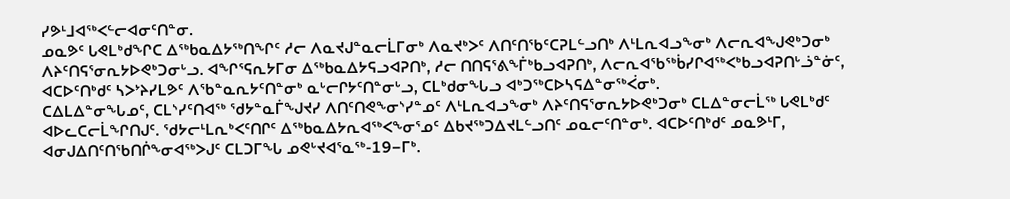ᓯᕗᒻᒧᐊᖅᐸᓪᓕᐊᓂᑦᑎᓐᓂ.
ᓄᓇᕗᑦ ᒐᕙᒪᒃᑯᖏᑕ ᐃᖅᑲᓇᐃᔭᖅᑎᖏᑦ ᓱᓕ ᐱᓇᔪᒍᓐᓇᓕᒫᒥᓂᒃ ᐱᓇᔪᒃᐳᑦ ᐱᑎᑦᑎᖃᑦᑕᕈᒪᓪᓗᑎᒃ ᐱᒻᒪᕆᐊᓗᖕᓂᒃ ᐱᓕᕆᐊᖑᕙᒃᑐᓂᒃ ᐱᔨᑦᑎᕋᕐᓂᕆᔭᐅᕙᒃᑐᓂᒡᓗ. ᐊᖏᕐᕋᕆᔭᒥᓂ ᐃᖅᑲᓇᐃᔭᕋᓗᐊᕈᑎᒃ, ᓱᓕ ᑎᑎᕋᕐᕕᖕᒦᒃᑲᓗᐊᕈᑎᒃ, ᐱᓕᕆᐊᖃᖅᑳᓯᒋᐊᖅᐸᒃᑲᓗᐊᕈᑎᒡᓘᓐᓃᑦ, ᐊᑕᐅᑦᑎᒃᑯᑦ ᓴᐳᔾᔨᓯᒪᕗᑦ ᐱᖃᓐᓇᕆᔭᑦᑎᓐᓂᒃ ᓇᒡᓕᒋᔭᑦᑎᓐᓂᒡᓗ, ᑕᒪᒃᑯᓂᖓᓗ ᐊᒃᑐᖅᑕᐅᓴᕋᐃᓐᓂᖅᐹᓂᒃ.
ᑕᐃᒪᐃᓐᓂᖓᓄᑦ, ᑕᒪᔅᓯᑦᑎᐊᖅ ᖁᔭᓐᓇᒦᖑᔪᓯ ᐱᑎᑦᑎᕙᖕᓂᔅᓯᓐᓄᑦ ᐱᒻᒪᕆᐊᓗᖕᓂᒃ ᐱᔨᑦᑎᕋᕐᓂᕆᔭᐅᕙᒃᑐᓂᒃ ᑕᒪᐃᓐᓂᓕᒫᖅ ᒐᕙᒪᒃᑯᑦ ᐊᐅᓚᑕᓕᒫᖏᑎᒍᑦ. ᖁᔭᓕᒻᒪᕆᒃᐸᑦᑎᒋᑦ ᐃᖅᑲᓇᐃᔭᕆᐊᖅᐸᖕᓂᕐᓄᑦ ᐃᑲᔪᖅᑐᐃᔪᒪᓪᓗᑎᑦ ᓄᓇᓕᑦᑎᓐᓂᒃ. ᐊᑕᐅᑦᑎᒃᑯᑦ ᓄᓇᕗᒻᒥ, ᐊᓂᒍᐃᑎᑦᑎᖃᑎᒌᖕᓂᐊᖅᐳᒍᑦ ᑕᒪᑐᒥᖓ ᓄᕙᒡᔪᐊᕐᓇᖅ-19−ᒥᒃ.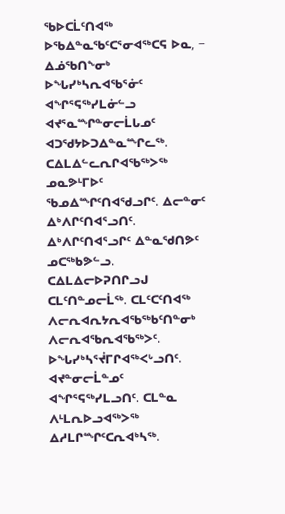ᖃᐅᑕᒫᑦᑎᐊᖅ ᐅᖃᐃᓐᓇᖃᑦᑕᕐᓂᐊᖅᑕᕋ ᐅᓇ, −    ᐃᓅᖃᑎᖕᓂᒃ ᐅᖓᓯᒃᓴᕆᐊᖃᕐᓃᑦ ᐊᖏᕐᕋᖅᓯᒪᓃᓪᓗ ᐊᔪᕐᓇᙱᓐᓂᓕᒫᒐᓄᑦ ᐊᑐᖁᔭᐅᑐᐃᓐᓇᙱᓚᖅ. ᑕᐃᒪᐃᓪᓚᕆᒋᐊᖃᖅᐳᖅ ᓄᓇᕗᒻᒥᐅᑦ ᖃᓄᐃᙱᑦᑎᐊᖁᓗᒋᑦ. ᐃᓕᓐᓂᑦ ᐃᒃᐱᒋᑦᑎᐊᕐᓗᑎᑦ. ᐃᒃᐱᒋᑦᑎᐊᕐᓗᒋᑦ ᐃᓐᓇᖁᑎᕗᑦ ᓄᑕᖅᑲᕗᓪᓗ. ᑕᐃᒪᐃᓕᐅᕈᑎᒋᓗᒍ ᑕᒪᑦᑎᓐᓄᓕᒫᖅ. ᑕᒪᑦᑕᑦᑎᐊᖅ ᐱᓕᕆᐊᕆᔭᕆᐊᖃᖅᑲᑦᑎᓐᓂᒃ ᐱᓕᕆᐊᖃᕆᐊᖃᖅᐳᑦ. ᐅᖓᓯᒃᓴᕐᔫᒥᒋᐊᖅᐸᒡᓗᑎᑦ. ᐊᔪᓐᓂᓕᒫᓐᓄᑦ ᐊᖏᕐᕋᖅᓯᒪᓗᑎᑦ. ᑕᒪᓐᓇ ᐱᒻᒪᕆᐅᓗᐊᖅᐳᖅ ᐃᓱᒪᒋᙱᑦᑕᕆᐊᒃᓴᖅ.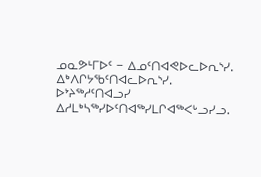ᓄᓇᕗᒻᒥᐅᑦ − ᐃᓄᑦᑎᐊᕙᐅᓚᐅᕆᔅᓯ. ᐃᒃᐱᒋᔭᖃᑦᑎᐊᓚᐅᕆᔅᓯ. ᐅᔾᔨᖅᓱᑦᑎᐊᓗᓯ ᐃᓱᒪᒃᓴᖅᓯᐅᑦᑎᐊᖅᓯᒪᒋᐊᖅᐸᒡᓗᓯᓗ.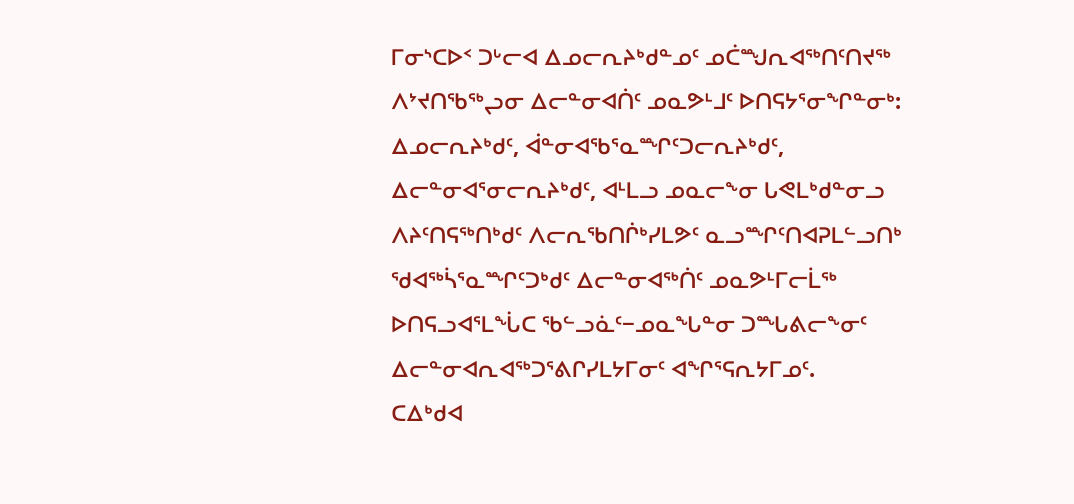ᒥᓂᔅᑕᐅᑉ ᑐᒡᓕᐊ ᐃᓄᓕᕆᔨᒃᑯᓐᓄᑦ ᓄᑖᙳᕆᐊᖅᑎᑦᑎᔪᖅ ᐱᔾᔪᑎᖃᖅᖢᓂ ᐃᓕᓐᓂᐊᑏᑦ ᓄᓇᕗᒻᒧᑦ ᐅᑎᕋᔭᕐᓂᖏᓐᓂᒃ:
ᐃᓄᓕᕆᔨᒃᑯᑦ, ᐋᓐᓂᐊᖃᕐᓇᙱᑦᑐᓕᕆᔨᒃᑯᑦ, ᐃᓕᓐᓂᐊᕐᓂᓕᕆᔨᒃᑯᑦ, ᐊᒻᒪᓗ ᓄᓇᓕᖕᓂ ᒐᕙᒪᒃᑯᓐᓂᓗ ᐱᔨᑦᑎᕋᖅᑎᒃᑯᑦ ᐱᓕᕆᖃᑎᒌᒃᓯᒪᕗᑦ ᓇᓗᙱᑦᑎᐊᕈᒪᓪᓗᑎᒃ ᖁᐊᖅᓵᕐᓇᙱᑦᑐᒃᑯᑦ ᐃᓕᓐᓂᐊᖅᑏᑦ ᓄᓇᕗᒻᒥᓕᒫᖅ ᐅᑎᕋᓗᐊᕐᒪᖔᑕ ᖃᓪᓗᓈᑦ−ᓄᓇᖓᓐᓂ ᑐᙵᕕᓕᖕᓂᑦ ᐃᓕᓐᓂᐊᕆᐊᖅᑐᕐᕕᒋᓯᒪᔭᒥᓂᑦ ᐊᖏᕐᕋᕆᔭᒥᓄᑦ.
ᑕᐃᒃᑯᐊ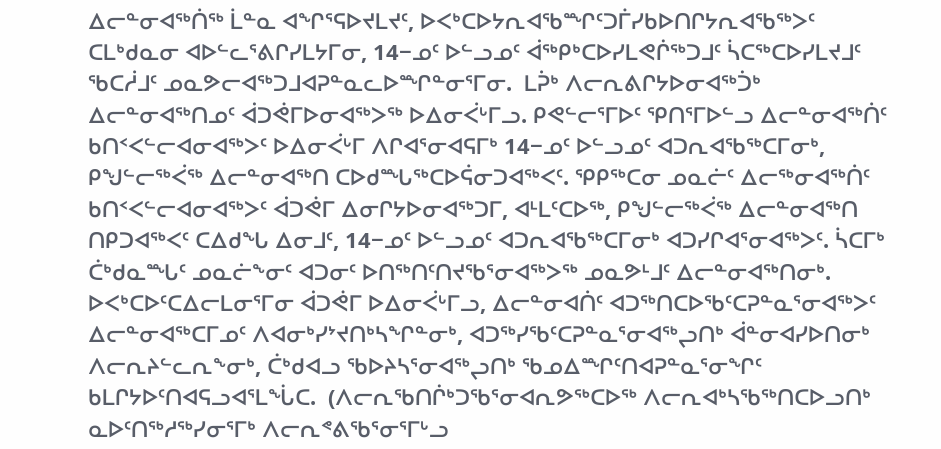ᐃᓕᓐᓂᐊᖅᑏᖅ ᒫᓐᓇ ᐊᖏᕐᕋᐅᔪᒪᔪᑦ, ᐅᐸᒃᑕᐅᔭᕆᐊᖃᙱᑦᑐᒦᓯᑲᐅᑎᒋᔭᕆᐊᖃᖅᐳᑦ ᑕᒪᒃᑯᓇᓂ ᐊᐅᓪᓚᕐᕕᒋᓯᒪᔭᒥᓂ, 14−ᓄᑦ ᐅᓪᓗᓄᑦ ᐋᖅᑭᒃᑕᐅᓯᒪᕙᒌᖅᑐᒧᑦ ᓵᑕᖅᑕᐅᓯᒪᔪᒧᑦ ᖃᑕᓲᒧᑦ ᓄᓇᕗᓕᐊᖅᑐᒧᐊᕈᓐᓇᓚᐅᙱᓐᓂᕐᒥᓂ.  ᒪᕉᒃ ᐱᓕᕆᕕᒋᔭᐅᓂᐊᖅᑑᒃ ᐃᓕᓐᓂᐊᖅᑎᓄᑦ ᐋᑐᕚᒥᐅᓂᐊᖅᐳᖅ ᐅᐃᓂᐹᒡᒥᓗ. ᑭᕙᓪᓕᕐᒥᐅᑦ ᕿᑎᕐᒥᐅᓪᓗ ᐃᓕᓐᓂᐊᖅᑏᑦ ᑲᑎᑉᐸᓪᓕᐊᓂᐊᖅᐳᑦ ᐅᐃᓂᐹᒡᒥ ᐱᒋᐊᕐᓂᐊᕋᒥᒃ 14−ᓄᑦ ᐅᓪᓗᓄᑦ ᐊᑐᕆᐊᖃᖅᑕᒥᓂᒃ, ᑭᖑᓪᓕᖅᐹᖅ ᐃᓕᓐᓂᐊᖅᑎ ᑕᐅᑯᙵᖅᑕᐅᕌᓂᑐᐊᖅᐸᑦ. ᕿᑭᖅᑕᓂ ᓄᓇᓖᑦ ᐃᓕᖅᓂᐊᖅᑏᑦ ᑲᑎᑉᐸᓪᓕᐊᓂᐊᖅᐳᑦ ᐋᑐᕚᒥ ᐃᓂᒋᔭᐅᓂᐊᖅᑐᒥ, ᐊᒻᒪᑦᑕᐅᖅ, ᑭᖑᓪᓕᖅᐹᖅ ᐃᓕᓐᓂᐊᖅᑎ ᑎᑭᑐᐊᖅᐸᑦ ᑕᐃᑯᖓ ᐃᓂᒧᑦ, 14−ᓄᑦ ᐅᓪᓗᓄᑦ ᐊᑐᕆᐊᖃᖅᑕᒥᓂᒃ ᐊᑐᓯᒋᐊᕐᓂᐊᖅᐳᑦ. ᓵᑕᒥᒃ ᑖᒃᑯᓇᙵᑦ ᓄᓇᓖᖕᓂᑦ ᐊᑐᓂᑦ ᐅᑎᖅᑎᑦᑎᔪᖃᕐᓂᐊᖅᐳᖅ ᓄᓇᕗᒻᒧᑦ ᐃᓕᓐᓂᐊᖅᑎᓂᒃ.
ᐅᐸᒃᑕᐅᑦᑕᐃᓕᒪᓂᕐᒥᓂ ᐋᑐᕚᒥ ᐅᐃᓂᐹᒡᒥᓗ, ᐃᓕᓐᓂᐊᑏᑦ ᐊᑐᖅᑎᑕᐅᖃᑦᑕᕈᓐᓇᕐᓂᐊᖅᐳᑦ ᐃᓕᓐᓂᐊᖅᑕᒥᓄᑦ ᐱᐊᓂᒃᓯᔾᔪᑎᒃᓴᖏᓐᓂᒃ, ᐊᑐᖅᓯᖃᑦᑕᕈᓐᓇᕐᓂᐊᖅᖢᑎᒃ ᐋᓐᓂᐊᓯᐅᑎᓂᒃ ᐱᓕᕆᔨᓪᓚᕆᖕᓂᒃ, ᑖᒃᑯᐊᓗ ᖃᐅᔨᓴᕐᓂᐊᖅᖢᑎᒃ ᖃᓄᐃᙱᑦᑎᐊᕈᓐᓇᕐᓂᖏᑦ ᑲᒪᒋᔭᐅᑦᑎᐊᕋᓗᐊᕐᒪᖔᑕ.  (ᐱᓕᕆᖃᑎᒌᒃᑐᖃᕐᓂᐊᕆᕗᖅᑕᐅᖅ ᐱᓕᕆᐊᒃᓴᖃᖅᑎᑕᐅᓗᑎᒃ ᓇᐅᑦᑎᖅᓱᖅᓯᓂᕐᒥᒃ ᐱᓕᕆᕝᕕᖃᕐᓂᕐᒥᒡᓗ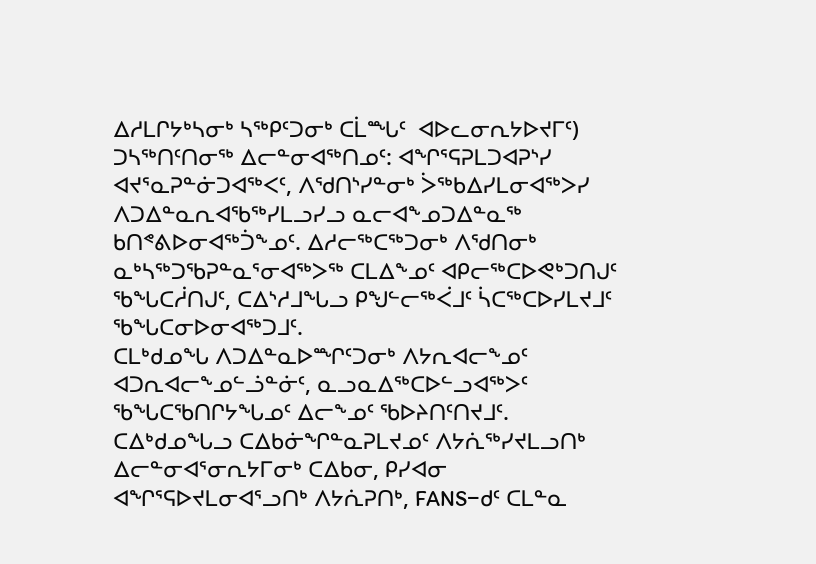ᐃᓱᒪᒋᔭᒃᓴᓂᒃ ᓴᖅᑭᑦᑐᓂᒃ ᑕᒫᙵᑦ  ᐊᐅᓚᓂᕆᔭᐅᔪᒥᑦ)
ᑐᓴᖅᑎᑦᑎᓂᖅ ᐃᓕᓐᓂᐊᖅᑎᓄᑦ: ᐊᖏᕐᕋᕈᒪᑐᐊᕈᔅᓯ ᐊᔪᕐᓇᕈᓐᓃᑐᐊᖅᐸᑦ, ᐱᖁᑎᔅᓯᓐᓂᒃ ᐴᖅᑲᐃᓯᒪᓂᐊᖅᐳᓯ ᐱᑐᐃᓐᓇᕆᐊᖃᖅᓯᒪᓗᓯᓗ ᓇᓕᐊᖕᓄᑐᐃᓐᓇᖅ ᑲᑎᕝᕕᐅᓂᐊᖅᑑᖕᓄᑦ. ᐃᓱᓕᖅᑕᖅᑐᓂᒃ ᐱᖁᑎᓂᒃ ᓇᒃᓴᖅᑐᖃᕈᓐᓇᕐᓂᐊᖅᐳᖅ ᑕᒪᐃᖕᓄᑦ ᐊᑭᓕᖅᑕᐅᕙᒃᑐᑎᒍᑦ ᖃᖓᑕᓲᑎᒍᑦ, ᑕᐃᔅᓱᒧᖓᓗ ᑭᖑᓪᓕᖅᐹᒧᑦ ᓵᑕᖅᑕᐅᓯᒪᔪᒧᑦ ᖃᖓᑕᓂᐅᓂᐊᖅᑐᒧᑦ.
ᑕᒪᒃᑯᓄᖓ ᐱᑐᐃᓐᓇᐅᙱᑦᑐᓂᒃ ᐱᔭᕆᐊᓕᖕᓄᑦ ᐊᑐᕆᐊᓕᖕᓄᓪᓘᓐᓃᑦ, ᓇᓗᓇᐃᖅᑕᐅᓪᓗᐊᖅᐳᑦ ᖃᖓᑕᖃᑎᒋᔭᖓᓄᑦ ᐃᓕᖕᓄᑦ ᖃᐅᔨᑎᑦᑎᔪᒧᑦ.
ᑕᐃᒃᑯᓄᖓᓗ ᑕᐃᑲᓃᖏᓐᓇᕈᒪᔪᓄᑦ ᐱᔭᕇᖅᓯᔪᒪᓗᑎᒃ ᐃᓕᓐᓂᐊᕐᓂᕆᔭᒥᓂᒃ ᑕᐃᑲᓂ, ᑭᓯᐊᓂ ᐊᖏᕐᕋᐅᔪᒪᓂᐊᕐᓗᑎᒃ ᐱᔭᕇᕈᑎᒃ, FANS−ᑯᑦ ᑕᒪᓐᓇ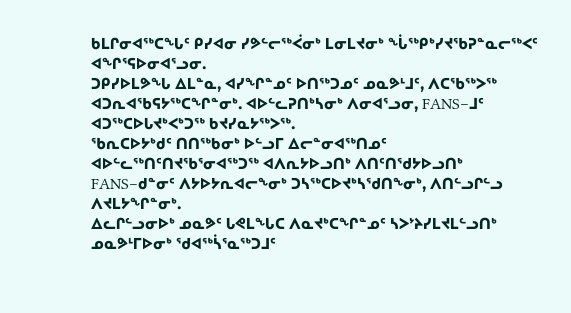ᑲᒪᒋᓂᐊᖅᑕᖓᑦ ᑭᓯᐊᓂ ᓯᕗᓪᓕᖅᐹᓂᒃ ᒪᓂᒪᔪᓂᒃ ᖔᖅᑭᒃᓯᔪᖃᕈᓐᓇᓕᖅᐸᑦ ᐊᖏᕐᕋᐅᓂᐊᕐᓗᓂ.
ᑐᑭᓯᐅᒪᕗᖓ ᐃᒪᓐᓇ, ᐊᓯᖏᓐᓄᑦ ᐅᑎᖅᑐᓄᑦ ᓄᓇᕗᒻᒧᑦ, ᐱᑕᖃᖅᐳᖅ ᐊᑐᕆᐊᖃᕋᔭᖅᑕᖏᓐᓂᒃ. ᐊᐅᓪᓚᕈᑎᒃᓴᓂᒃ ᐱᓂᐊᕐᓗᓂ, FANS−ᒧᑦ ᐊᑐᖅᑕᐅᒐᔪᒃᐸᒃᑐᖅ ᑲᔪᓯᓇᔭᖅᐳᖅ.
ᖃᕆᑕᐅᔭᒃᑯᑦ ᑎᑎᖅᑲᓂᒃ ᐅᓪᓗᒥ ᐃᓕᓐᓂᐊᖅᑎᓄᑦ ᐊᐅᓪᓚᖅᑎᑦᑎᔪᖃᕐᓂᐊᖅᑐᖅ ᐊᐱᕆᔭᐅᓗᑎᒃ ᐱᑎᑦᑎᖁᔭᐅᓗᑎᒃ   FANS−ᑯᓐᓂᑦ ᐱᔭᐅᔭᕆᐊᓕᖕᓂᒃ ᑐᓴᖅᑕᐅᔪᒃᓴᖁᑎᖕᓂᒃ, ᐱᑎᓪᓗᒋᓪᓗ ᐱᔪᒪᔭᖏᓐᓂᒃ.
ᐃᓚᒋᓪᓗᓂᐅᒃ ᓄᓇᕗᑦ ᒐᕙᒪᖓᑕ ᐱᓇᔪᒃᑕᖏᓐᓄᑦ ᓴᐳᔾᔨᓯᒪᔪᒪᓪᓗᑎᒃ ᓄᓇᕗᒻᒥᐅᓂᒃ ᖁᐊᖅᓵᕐᓇᖅᑐᒧᑦ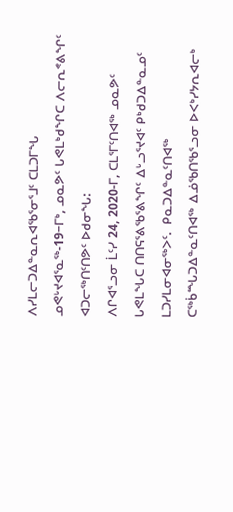ᐱᓯᒪᓕᑐᐃᓐᓇᕆᐊᖃᕐᓂᕐᒧᑦ ᑕᒪᑐᒥᖓ ᓄᕙᒡᔪᐊᕐᓇᖅ-19−ᒥᒃ, ᓄᓇᕗᑦ ᒐᕙᒪᒃᑯᖏᑕ ᐱᓕᕆᕝᕕᖏᑦ ᐊᑐᓕᖅᑎᑦᑎᕗᑦ ᐅᑯᓂᖓ:
ᐱᒋᐊᕐᓗᓂ ᒫᑦᓯ 24, 2020-ᒥ, ᑕᒪᕐᒥᑦᑎᐊᖅ ᓄᓇᕗᑦ ᒐᕙᒪᖓᑕ ᑎᑎᕋᕐᕕᖃᕐᕕᖏᑦ ᐃᒡᓗᕐᔪᐊᑦ ᑭᒃᑯᑐᐃᓐᓇᓄᑦ ᒪᑐᓯᒪᓂᐊᓂᖅᐳᑦ.  ᑭᓇᑐᐃᓐᓇᑦᑎᐊᖅ ᑕᖅᑳᙵᑐᐃᓐᓇᑦᑎᐊᖅ ᐃᓅᖃᑎᖃᕐᓗᓂ ᐅᐸᒃᓯᔭᕆᐊᓕᒃ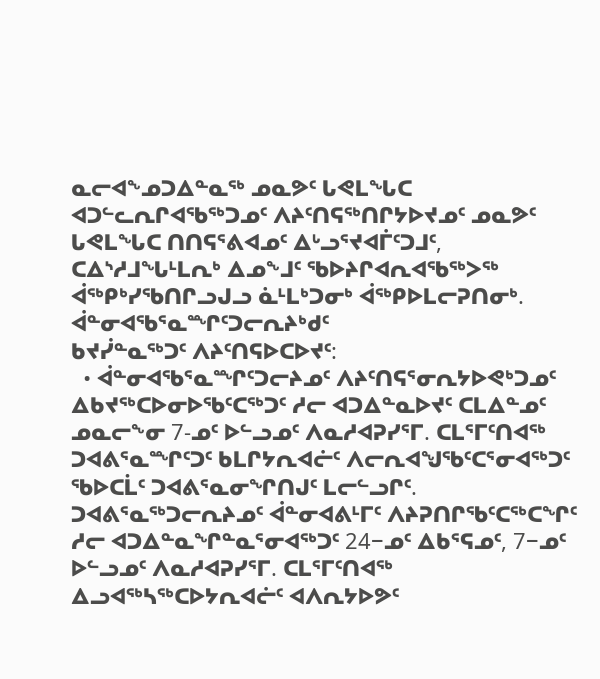ᓇᓕᐊᖕᓄᑐᐃᓐᓇᖅ ᓄᓇᕗᑦ ᒐᕙᒪᖓᑕ ᐊᑐᓪᓚᕆᒋᐊᖃᖅᑐᓄᑦ ᐱᔨᑦᑎᕋᖅᑎᒋᔭᐅᔪᓄᑦ ᓄᓇᕗᑦ ᒐᕙᒪᖓᑕ ᑎᑎᕋᕐᕕᐊᓄᑦ ᐃᒡᓗᕐᔪᐊᒦᑦᑐᒧᑦ, ᑕᐃᔅᓱᒧᖓᒻᒪᕆᒃ ᐃᓄᖕᒧᑦ ᖃᐅᔨᒋᐊᕆᐊᖃᖅᐳᖅ ᐋᖅᑭᒃᓯᖃᑎᒋᓗᒍᓗ ᓈᒻᒪᒃᑐᓂᒃ ᐋᖅᑭᐅᒪᓕᕈᑎᓂᒃ.
ᐋᓐᓂᐊᖃᕐᓇᙱᑦᑐᓕᕆᔨᒃᑯᑦ
ᑲᔪᓰᓐᓇᖅᑐᑦ ᐱᔨᑦᑎᕋᐅᑕᐅᔪᑦ:
  • ᐋᓐᓂᐊᖃᕐᓇᙱᑦᑐᓕᔨᓄᑦ ᐱᔨᑦᑎᕋᕐᓂᕆᔭᐅᕙᒃᑐᓄᑦ ᐃᑲᔪᖅᑕᐅᓂᐅᖃᑦᑕᖅᑐᑦ ᓱᓕ ᐊᑐᐃᓐᓇᐅᔪᑦ ᑕᒪᐃᓐᓄᑦ ᓄᓇᓕᖕᓂ 7-ᓄᑦ ᐅᓪᓗᓄᑦ ᐱᓇᓱᐊᕈᓯᕐᒥ. ᑕᒪᕐᒥᑦᑎᐊᖅ ᑐᐊᕕᕐᓇᙱᑦᑐᑦ ᑲᒪᒋᔭᕆᐊᓖᑦ ᐱᓕᕆᐊᖑᖃᑦᑕᕐᓂᐊᖅᑐᑦ ᖃᐅᑕᒫᑦ ᑐᐊᕕᕐᓇᓂᖏᑎᒍᑦ ᒪᓕᓪᓗᒋᑦ. ᑐᐊᕕᕐᓇᖅᑐᓕᕆᔨᓄᑦ ᐋᓐᓂᐊᕕᒻᒥᑦ ᐱᔨᕈᑎᒋᖃᑦᑕᖅᑕᖏᑦ ᓱᓕ ᐊᑐᐃᓐᓇᖏᓐᓇᕐᓂᐊᖅᑐᑦ 24−ᓄᑦ ᐃᑲᕐᕋᓄᑦ, 7−ᓄᑦ ᐅᓪᓗᓄᑦ ᐱᓇᓱᐊᕈᓯᕐᒥ. ᑕᒪᕐᒥᑦᑎᐊᖅ ᐃᓗᐊᖅᓴᖅᑕᐅᔭᕆᐊᓖᑦ ᐊᐱᕆᔭᐅᕗᑦ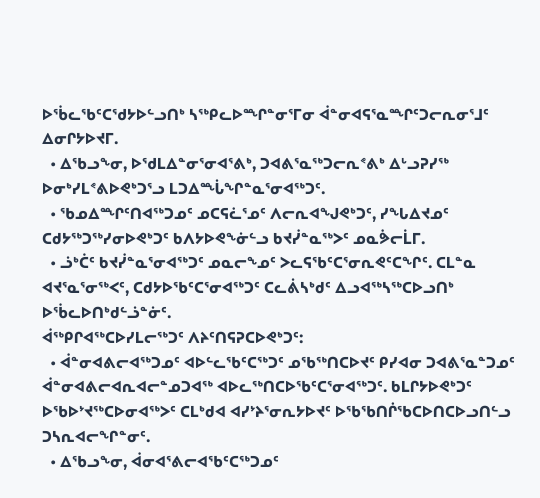ᐅᖄᓚᖃᑦᑕᖁᔭᐅᓪᓗᑎᒃ ᓴᖅᑭᓚᐅᙱᓐᓂᕐᒥᓂ ᐋᓐᓂᐊᕋᕐᓇᙱᑦᑐᓕᕆᓂᕐᒧᑦ ᐃᓂᒋᔭᐅᔪᒥ.
  • ᐃᖃᓗᖕᓂ, ᐅᖁᒪᐃᓐᓂᕐᓂᐊᕐᕕᒃ, ᑐᐊᕕᕐᓇᖅᑐᓕᕆᕝᕕᒃ ᐃᒡᓗᕈᓯᖅ ᐅᓂᒃᓯᒪᕝᕕᐅᕙᒃᑐᕐᓗ ᒪᑐᐃᙶᖏᓐᓇᕐᓂᐊᖅᑐᑦ.
  • ᖃᓄᐃᙱᑦᑎᐊᖅᑐᓄᑦ ᓄᑕᕋᓛᕐᓄᑦ ᐱᓕᕆᐊᖑᕙᒃᑐᑦ, ᓯᖓᐃᔪᓄᑦ ᑕᑯᔭᖅᑐᖅᓯᓂᐅᕙᒃᑐᑦ ᑲᐱᔭᐅᕙᖕᓃᓪᓗ ᑲᔪᓰᓐᓇᖅᐳᑦ ᓄᓇᕘᓕᒫᒥ.
  • ᓘᒃᑖᑦ ᑲᔪᓰᓐᓇᕐᓂᐊᖅᑐᑦ ᓄᓇᓕᖕᓄᑦ ᐳᓚᕋᖃᑦᑕᕐᓂᕆᕙᑦᑕᖏᑦ. ᑕᒪᓐᓇ ᐊᔪᕐᓇᕐᓂᖅᐸᑦ, ᑕᑯᔭᐅᖃᑦᑕᕐᓂᐊᖅᑐᑦ ᑕᓚᕖᓴᒃᑯᑦ ᐃᓗᐊᖅᓴᖅᑕᐅᓗᑎᒃ ᐅᖄᓚᐅᑎᒃᑯᓪᓘᓐᓃᑦ.
ᐋᖅᑭᒋᐊᖅᑕᐅᓯᒪᓕᖅᑐᑦ ᐱᔨᑦᑎᕋᕈᑕᐅᕙᒃᑐᑦ:
  • ᐋᓐᓂᐊᕕᓕᐊᖅᑐᓄᑦ ᐊᐅᓪᓚᖃᑦᑕᖅᑐᑦ ᓄᖃᖅᑎᑕᐅᔪᑦ ᑭᓯᐊᓂ ᑐᐊᕕᕐᓇᓐᑐᓄᑦ ᐋᓐᓂᐊᕕᓕᐊᕆᐊᓕᓐᓄᑐᐊᖅ ᐊᐅᓚᖅᑎᑕᐅᖃᑦᑕᕐᓂᐊᖅᑐᑦ. ᑲᒪᒋᔭᐅᕙᒃᑐᑦ ᐅᖃᐅᔾᔪᖅᑕᐅᓂᐊᖅᐳᑦ ᑕᒪᒃᑯᐊ ᐊᓯᔾᔨᕐᓂᕆᔭᐅᔪᑦ ᐅᖃᖃᑎᒌᖃᑕᐅᑎᑕᐅᓗᑎᓪᓗ ᑐᓴᕆᐊᓕᖏᓐᓂᑦ.
  • ᐃᖃᓗᖕᓂ, ᐋᓂᐊᕐᕕᓕᐊᖃᑦᑕᖅᑐᓄᑦ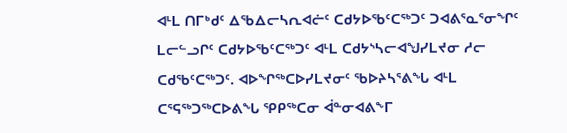ᐊᒻᒪ ᑎᒥᒃᑯᑦ ᐃᖃᐃᓕᓴᕆᐊᓖᑦ ᑕᑯᔭᐅᖃᑦᑕᖅᑐᑦ ᑐᐊᕕᕐᓇᕐᓂᖏᑦ ᒪᓕᓪᓗᒋᑦ ᑕᑯᔭᐅᖃᑦᑕᖅᑐᑦ ᐊᒻᒪ ᑕᑯᔭᔅᓴᓕᐊᖑᓯᒪᔪᓂ ᓱᓕ ᑕᑯᖃᑦᑕᖅᑐᑦ. ᐊᐅᖏᖅᑕᐅᓯᒪᔪᓂᑦ ᖃᐅᔨᓴᕐᕕᖓ ᐊᒻᒪ ᑕᕐᕋᖅᑐᖅᑕᐅᕕᖓ ᕿᑭᖅᑕᓂ ᐋᓐᓂᐊᕕᖕᒥ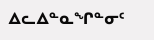ᐃᓚᐃᓐᓇᖏᓐᓂᑦ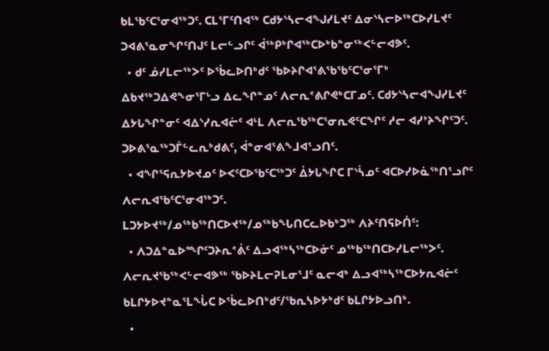ᑲᒪᖃᑦᑕᕐᓂᐊᖅᑐᑦ. ᑕᒪᕐᒥᑦᑎᐊᖅ ᑕᑯᔭᔅᓴᓕᐊᖑᓯᒪᔪᑦ ᐃᓂᔅᓴᓕᐅᖅᑕᐅᓯᒪᔪᑦ ᑐᐊᕕᕐᓇᓂᖏᑦᑎᒍᑦ ᒪᓕᓪᓗᒋᑦ ᐋᖅᑭᒃᒋᐊᖅᑕᐅᒃᑲᓐᓂᖅᐸᓪᓕᐊᕗᑦ.
  • ᑯᑦ ᓅᓯᒪᓕᖅᐳᑦ ᐅᖄᓚᐅᑎᒃᑯᑦ ᖃᐅᔨᒋᐊᕐᕕᖃᖃᑦᑕᕐᓂᕐᒥᒃ ᐃᑲᔪᖅᑐᐃᕙᖕᓂᕐᒥᒡᓗ ᐃᓚᖏᓐᓄᑦ ᐱᓕᕆᕝᕕᒋᕙᒃᑕᒥᓄᑦ. ᑕᑯᔭᔅᓴᓕᐊᖑᓯᒪᔪᑦ ᐃᔭᒐᖏᓐᓂᑦ ᐊᐃᔅᓯᕆᐊᓖᑦ ᐊᒻᒪ ᐱᓕᕆᖃᖅᑕᕐᓂᕆᕙᑦᑕᖏᑦ ᓱᓕ ᐊᓯᔾᔨᖏᑦᑐᑦ. ᑐᐅᕕᕐᓇᖅᑐᒦᓪᓚᕆᒃᑯᕕᑦ, ᐋᓐᓂᐊᕐᕕᖕᒧᐊᕐᓗᑎᑦ.
  • ᐊᖏᕐᕋᕆᔭᐅᔪᓄᑦ ᐅᐸᑦᑕᐅᖃᑦᑕᖅᑐᑦ ᐄᔭᒐᖏᑕ ᒥᔅᓵᓄᑦ ᐊᑕᐅᓯᐅᓈᖅᑎᕐᓗᒋᑦ ᐱᓕᕆᐊᖃᑦᑕᕐᓂᐊᖅᑐᑦ.
ᒪᑐᔭᐅᔪᖅ/ᓄᖅᑲᖅᑎᑕᐅᔪᖅ/ᓄᖅᑲᖓᑎᑕᓚᐅᑲᒃᑐᖅ ᐱᔨᑦᑎᕋᐅᑏᑦ:
  • ᐱᑐᐃᓐᓇᐅᙱᑦᑐᔨᕆᕝᕖᑦ ᐃᓗᐊᖅᓴᖅᑕᐅᓃᑦ ᓄᖅᑲᖅᑎᑕᐅᓯᒪᓕᖅᐳᑦ. ᐱᓕᕆᔪᖃᖅᐸᓪᓕᐊᕗᖅ ᖃᐅᔨᒪᓕᕈᒪᓂᕐᒧᑦ ᓇᓕᐊᒃ ᐃᓗᐊᖅᓴᖅᑕᐅᔭᕆᐊᓖᑦ ᑲᒪᒋᔭᐅᔪᓐᓇᕐᒪᖔᑕ ᐅᖄᓚᐅᑎᒃᑯᑦ/ᖃᕆᓴᐅᔭᒃᑯᑦ ᑲᒪᒋᔭᐅᓗᑎᒃ.
  •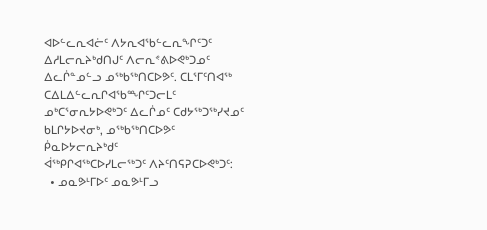ᐊᐅᓪᓚᕆᐊᓖᑦ ᐱᔭᕆᐊᖃᓪᓚᕆᖏᑦᑐᑦ ᐃᓱᒪᓕᕆᔨᒃᑯᑎᒍᑦ ᐱᓕᕆᕝᕕᐅᕙᒃᑐᓄᑦ ᐃᓚᒌᓐᓄᓪᓗ ᓄᖅᑲᖅᑎᑕᐅᕗᑦ. ᑕᒪᕐᒥᑦᑎᐊᖅ ᑕᐃᒪᐃᓪᓚᕆᒋᐊᖃᙱᑦᑐᓕᒪᑦ ᓄᒃᑕᕐᓂᕆᔭᐅᕙᒃᑐᑦ ᐃᓚᒌᓄᑦ ᑕᑯᔭᖅᑐᖅᓯᔪᓄᑦ ᑲᒪᒋᔭᐅᔪᓂᒃ, ᓄᖅᑲᖅᑎᑕᐅᕗᑦ
ᑮᓇᐅᔭᓕᕆᔨᒃᑯᑦ
ᐋᖅᑭᒋᐊᖅᑕᐅᓯᒪᓕᖅᑐᑦ ᐱᔨᑦᑎᕋᕈᑕᐅᕙᒃᑐᑦ:
  • ᓄᓇᕗᒻᒥᐅᑦ ᓄᓇᕗᒻᒥᓗ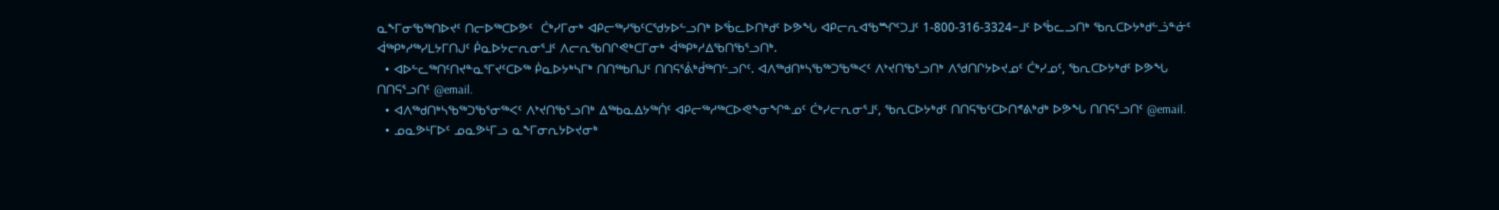ᓇᖕᒥᓂᖃᖅᑎᐅᔪᑦ ᑎᓕᐅᖅᑕᐅᕗᑦ  ᑖᒃᓯᒥᓂᒃ ᐊᑭᓕᖅᓯᖃᑦᑕᖁᔭᐅᓪᓗᑎᒃ ᐅᖄᓚᐅᑎᒃᑯᑦ ᐅᕗᖓ ᐊᑭᓕᕆᐊᖃᙱᑦᑐᒧᑦ 1-800-316-3324−ᒧᑦ ᐅᖄᓚᓗᑎᒃ ᖃᕆᑕᐅᔭᒃᑯᓪᓘᓐᓃᑦ ᐋᖅᑭᒃᓱᖅᓯᒪᔭᒥᑎᒍᑦ ᑮᓇᐅᔭᓕᕆᓂᕐᒧᑦ ᐱᓕᕆᖃᑎᒋᕙᒃᑕᒥᓂᒃ ᐋᖅᑭᒃᓱᐃᖃᑎᖃᕐᓗᑎᒃ.
  • ᐊᐅᓪᓚᖅᑎᑦᑎᔪᓐᓇᕐᒥᔪᑦᑕᐅᖅ ᑮᓇᐅᔭᒃᓴᒥᒃ ᑎᑎᖅᑲᑎᒍᑦ ᑎᑎᕋᕐᕖᒃᑰᖅᑎᓪᓗᒋᑦ. ᐊᐱᖅᑯᑎᒃᓴᖃᖅᑐᖃᖅᐸᑦ ᐱᔾᔪᑎᖃᕐᓗᑎᒃ ᐱᖁᑎᒋᔭᐅᔪᓄᑦ ᑖᒃᓯᓄᑦ, ᖃᕆᑕᐅᔭᒃᑯᑦ ᐅᕗᖓ ᑎᑎᕋᕐᓗᑎᑦ @email.
  • ᐊᐱᖅᑯᑎᒃᓴᖃᖅᑐᖃᕐᓂᖅᐸᑦ ᐱᔾᔪᑎᖃᕐᓗᑎᒃ ᐃᖅᑲᓇᐃᔭᖅᑏᑦ ᐊᑭᓕᖅᓱᖅᑕᐅᕙᖕᓂᖏᓐᓄᑦ ᑖᒃᓯᓕᕆᓂᕐᒧᑦ, ᖃᕆᑕᐅᔭᒃᑯᑦ ᑎᑎᕋᖃᑦᑕᐅᑎᕝᕕᒃᑯᒃ ᐅᕗᖓ ᑎᑎᕋᕐᓗᑎᑦ @email.
  • ᓄᓇᕗᒻᒥᐅᑦ ᓄᓇᕗᒻᒥᓗ ᓇᖕᒥᓂᕆᔭᐅᔪᓂᒃ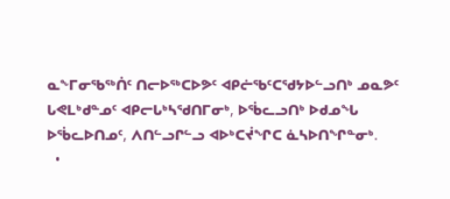ᓇᖕᒥᓂᖃᖅᑏᑦ ᑎᓕᐅᖅᑕᐅᕗᑦ ᐊᑭᓖᖃᑦᑕᖁᔭᐅᓪᓗᑎᒃ ᓄᓇᕗᑦ ᒐᕙᒪᒃᑯᓐᓄᑦ ᐊᑭᓕᒐᒃᓴᖁᑎᒥᓂᒃ, ᐅᖄᓚᓗᑎᒃ ᐅᑯᓄᖓ ᐅᖄᓚᐅᑎᓄᑦ, ᐱᑎᓪᓗᒋᓪᓗ ᐊᐅᒃᑕᔫᖏᑕ ᓈᓴᐅᑎᖏᓐᓂᒃ.
  •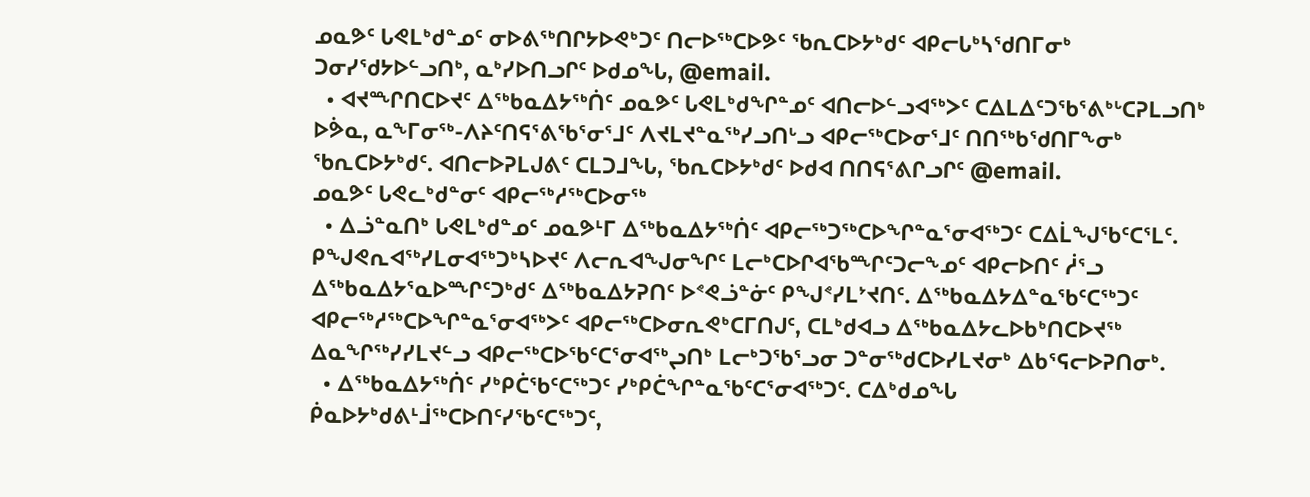ᓄᓇᕗᑦ ᒐᕙᒪᒃᑯᓐᓄᑦ ᓂᐅᕕᖅᑎᒋᔭᐅᕙᒃᑐᑦ ᑎᓕᐅᖅᑕᐅᕗᑦ ᖃᕆᑕᐅᔭᒃᑯᑦ ᐊᑭᓕᒐᒃᓴᖁᑎᒥᓂᒃ ᑐᓂᓯᖁᔭᐅᓪᓗᑎᒃ, ᓇᒃᓯᐅᑎᓗᒋᑦ ᐅᑯᓄᖓ, @email.
  • ᐊᔪᙱᑎᑕᐅᔪᑦ ᐃᖅᑲᓇᐃᔭᖅᑏᑦ ᓄᓇᕗᑦ ᒐᕙᒪᒃᑯᖏᓐᓄᑦ ᐊᑎᓕᐅᓪᓗᐊᖅᐳᑦ ᑕᐃᒪᐃᑦᑐᖃᕐᕕᒃᒡᑕᕈᒪᓗᑎᒃ ᐅᕘᓇ, ᓇᖕᒥᓂᖅ-ᐱᔨᑦᑎᕋᕐᕕᖃᕐᓂᕐᒧᑦ ᐱᔪᒪᔪᓐᓇᖅᓯᓗᑎᒡᓗ ᐊᑭᓕᖅᑕᐅᓂᕐᒧᑦ ᑎᑎᖅᑲᖁᑎᒥᖕᓂᒃ ᖃᕆᑕᐅᔭᒃᑯᑦ. ᐊᑎᓕᐅᕈᒪᒍᕕᑦ ᑕᒪᑐᒧᖓ, ᖃᕆᑕᐅᔭᒃᑯᑦ ᐅᑯᐊ ᑎᑎᕋᕐᕕᒋᓗᒋᑦ @email.
ᓄᓇᕗᑦ ᒐᕙᓚᒃᑯᓐᓂᑦ ᐊᑭᓕᖅᓱᖅᑕᐅᓂᖅ
  • ᐃᓘᓐᓇᑎᒃ ᒐᕙᒪᒃᑯᓐᓄᑦ ᓄᓇᕗᒻᒥ ᐃᖅᑲᓇᐃᔭᖅᑏᑦ ᐊᑭᓕᖅᑐᖅᑕᐅᖏᓐᓇᕐᓂᐊᖅᑐᑦ ᑕᐃᒫᖑᖃᑦᑕᕐᒪᑦ. ᑭᖑᕙᕆᐊᖅᓯᒪᓂᐊᖅᑐᒃᓴᐅᔪᑦ ᐱᓕᕆᐊᖑᓂᖏᑦ ᒪᓕᒃᑕᐅᒋᐊᖃᙱᑦᑐᓕᖕᓄᑦ ᐊᑭᓕᐅᑎᑦ ᓲᕐᓗ ᐃᖅᑲᓇᐃᔭᕐᓇᐅᙱᑦᑐᒃᑯᑦ ᐃᖅᑲᓇᐃᔭᕈᑎᑦ ᐅᕝᕙᓘᓐᓃᑦ ᑭᖑᕝᓯᒪᔾᔪᑎᑦ. ᐃᖅᑲᓇᐃᔭᐃᓐᓇᖃᑦᑕᖅᑐᑦ ᐊᑭᓕᖅᓱᖅᑕᐅᖏᓐᓇᕐᓂᐊᖅᐳᑦ ᐊᑭᓕᖅᑕᐅᓂᕆᕙᒃᑕᒥᑎᒍᑦ, ᑕᒪᒃᑯᐊᓗ ᐃᖅᑲᓇᐃᔭᓚᐅᑲᒃᑎᑕᐅᔪᖅ ᐃᓇᖏᖅᓯᓯᒪᔪᓪᓗ ᐊᑭᓕᖅᑕᐅᖃᑦᑕᕐᓂᐊᖅᖢᑎᒃ ᒪᓕᒃᑐᖃᕐᓗᓂ ᑐᓐᓂᖅᑯᑕᐅᓯᒪᔪᓂᒃ ᐃᑲᕐᕋᓕᐅᕈᑎᓂᒃ.
  • ᐃᖅᑲᓇᐃᔭᖅᑏᑦ ᓯᒃᑭᑖᖃᑦᑕᖅᑐᑦ ᓯᒃᑭᑖᖏᓐᓇᖃᑦᑕᕐᓂᐊᖅᑐᑦ. ᑕᐃᒃᑯᓄᖓ ᑮᓇᐅᔭᒃᑯᕕᒻᒨᖅᑕᐅᑎᑦᓯᖃᑦᑕᖅᑐᑦ,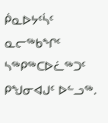ᑮᓇᐅᔭᑦᓵᑦ ᓇᓕᖅᑲᖏᑦ ᓴᖅᑭᖅᑕᐅᓛᖅᑐᑦ ᑭᖑᓂᐊᒍᑦ ᐅᓪᓗᖅ.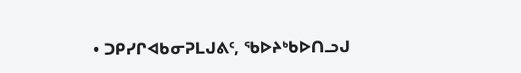• ᑐᑭᓯᒋᐊᑲᓂᕈᒪᒍᕕᑦ, ᖃᐅᔨᒃᑲᐅᑎᓗᒍ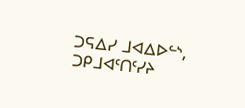ᑐᕋᐃᓯ ᒧᐊᐃᐅᓪᔅ, ᑐᑭᒧᐊᑦᑎᑦᓯᔨ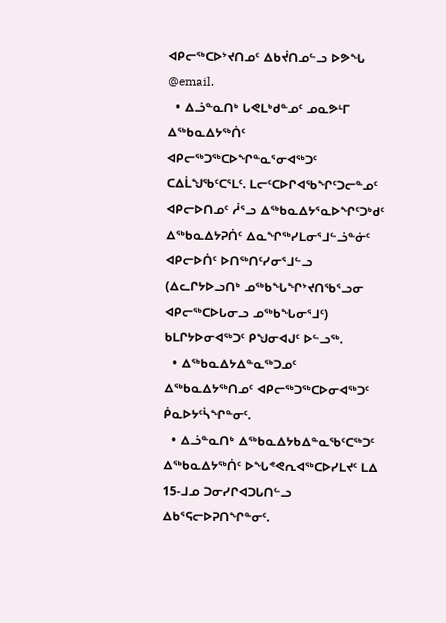ᐊᑭᓕᖅᑕᐅᔾᔪᑎᓄᑦ ᐃᑲᔫᑎᓄᓪᓗ ᐅᕗᖓ @email.
  • ᐃᓘᓐᓇᑎᒃ ᒐᕙᒪᒃᑯᓐᓄᑦ ᓄᓇᕗᒻᒥ ᐃᖅᑲᓇᐃᔭᖅᑏᑦ ᐊᑭᓕᖅᑐᖅᑕᐅᖏᓐᓇᕐᓂᐊᖅᑐᑦ ᑕᐃᒫᖑᖃᑦᑕᕐᒪᑦ. ᒪᓕᑦᑕᐅᒋᐊᖃᖏᑦᑐᓕᓐᓄᑦ ᐊᑭᓕᐅᑎᓄᑦ ᓲᕐᓗ ᐃᖅᑲᓇᐃᔭᕐᓇᐅᖏᑦᑐᒃᑯᑦ ᐃᖅᑲᓇᐃᔭᕈᑏᑦ ᐃᓇᖏᖅᓯᒪᓂᕐᒧᓪᓘᓐᓃᑦ ᐊᑭᓕᐅᑏᑦ ᐅᑎᖅᑎᑦᓯᓂᕐᒧᓪᓗ (ᐃᓚᒋᔭᐅᓗᑎᒃ ᓄᖅᑲᖓᖏᔾᔪᑎᖃᕐᓗᓂ ᐊᑭᓕᖅᑕᐅᒐᓂᓗ ᓄᖅᑲᖓᓂᕐᒧᑦ) ᑲᒪᒋᔭᐅᓂᐊᖅᑐᑦ ᑭᖑᓂᐊᒍᑦ ᐅᓪᓗᖅ.
  • ᐃᖅᑲᓇᐃᔭᐃᓐᓇᖅᑐᓄᑦ ᐃᖅᑲᓇᐃᔭᖅᑎᓄᑦ ᐊᑭᓕᖅᑐᖅᑕᐅᓂᐊᖅᑐᑦ ᑮᓇᐅᔭᑦᓵᖏᓐᓂᑦ.
  • ᐃᓘᓐᓇᑎᒃ ᐃᖅᑲᓇᐃᔭᑲᐃᓐᓇᖃᑦᑕᖅᑐᑦ ᐃᖅᑲᓇᐃᔭᖅᑏᑦ ᐅᖓᕝᕙᕆᐊᖅᑕᐅᓯᒪᔪᑦ ᒪᐃ 15-ᒧᓄ ᑐᓂᓯᒋᐊᑐᒐᑎᓪᓗ ᐃᑲᕐᕋᓕᐅᕈᑎᖏᓐᓂᑦ.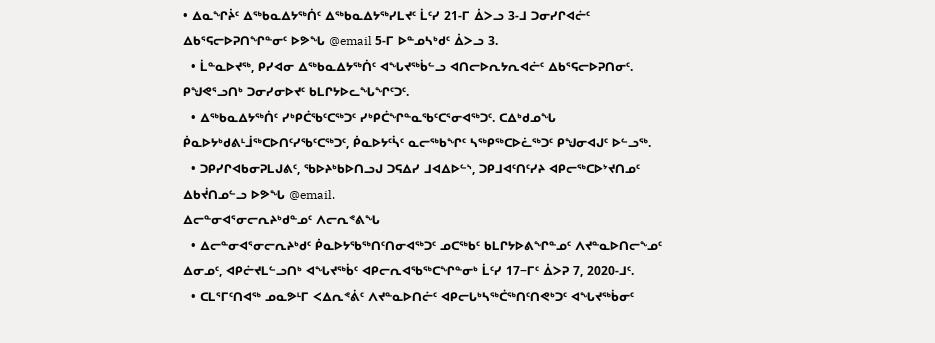• ᐃᓇᖏᔩᑦ ᐃᖅᑲᓇᐃᔭᖅᑏᑦ ᐃᖅᑲᓇᐃᔭᖅᓯᒪᔪᑦ ᒫᑦᓯ 21-ᒥ ᐄᐳᓗ 3-ᒧ ᑐᓂᓯᒋᐊᓖᑦ ᐃᑲᕐᕋᓕᐅᕈᑎᖏᓐᓂᑦ ᐅᕗᖓ @email 5-ᒥ ᐅᓐᓄᓴᒃᑯᑦ ᐄᐳᓗ 3.
  • ᒫᓐᓇᐅᔪᖅ, ᑭᓯᐊᓂ ᐃᖅᑲᓇᐃᔭᖅᑏᑦ ᐊᖓᔪᖅᑳᓪᓗ ᐊᑎᓕᐅᕆᔭᕆᐊᓖᑦ ᐃᑲᕐᕋᓕᐅᕈᑎᓂᑦ.  ᑭᖑᕙᕐᓗᑎᒃ ᑐᓂᓯᓂᐅᔪᑦ ᑲᒪᒋᔭᐅᓚᖓᖏᑦᑐᑦ.
  • ᐃᖅᑲᓇᐃᔭᖅᑏᑦ ᓯᒃᑭᑖᖃᑦᑕᖅᑐᑦ ᓯᒃᑭᑖᖏᓐᓇᖃᑦᑕᕐᓂᐊᖅᑐᑦ. ᑕᐃᒃᑯᓄᖓ ᑮᓇᐅᔭᒃᑯᕕᒻᒨᖅᑕᐅᑎᑦᓯᖃᑦᑕᖅᑐᑦ, ᑮᓇᐅᔭᑦᓵᑦ ᓇᓕᖅᑲᖏᑦ ᓴᖅᑭᖅᑕᐅᓛᖅᑐᑦ ᑭᖑᓂᐊᒍᑦ ᐅᓪᓗᖅ.
  • ᑐᑭᓯᒋᐊᑲᓂᕈᒪᒍᕕᑦ, ᖃᐅᔨᒃᑲᐅᑎᓗᒍ ᑐᕋᐃᓯ ᒧᐊᐃᐅᓪᔅ, ᑐᑭᒧᐊᑦᑎᑦᓯᔨ ᐊᑭᓕᖅᑕᐅᔾᔪᑎᓄᑦ ᐃᑲᔫᑎᓄᓪᓗ ᐅᕗᖓ @email.
ᐃᓕᓐᓂᐊᕐᓂᓕᕆᔨᒃᑯᓐᓄᑦ ᐱᓕᕆᕝᕕᖓ
  • ᐃᓕᓐᓂᐊᕐᓂᓕᕆᔨᒃᑯᑦ ᑮᓇᐅᔭᖃᖅᑎᑦᑎᓂᐊᖅᑐᑦ ᓄᑕᖅᑲᑦ ᑲᒪᒋᔭᐅᕕᖏᓐᓄᑦ ᐱᔪᓐᓇᐅᑎᓕᖕᓄᑦ ᐃᓂᓄᑦ, ᐊᑭᓖᔪᒪᓪᓗᑎᒃ ᐊᖓᔪᖅᑳᑦ ᐊᑭᓕᕆᐊᖃᖅᑕᖏᓐᓂᒃ ᒫᑦᓯ 17−ᒥᑦ ᐄᐳᕈ 7, 2020-ᒧᑦ.
  • ᑕᒪᕐᒥᑦᑎᐊᖅ ᓄᓇᕗᒻᒥ ᐸᐃᕆᕝᕖᑦ ᐱᔪᓐᓇᐅᑎᓖᑦ ᐊᑭᓕᒐᒃᓴᖅᑖᖅᑎᑦᑎᕙᒃᑐᑦ ᐊᖓᔪᖅᑳᓂᑦ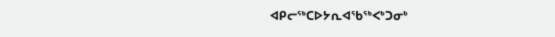ᐊᑭᓕᖅᑕᐅᔭᕆᐊᖃᖅᐸᒃᑐᓂᒃ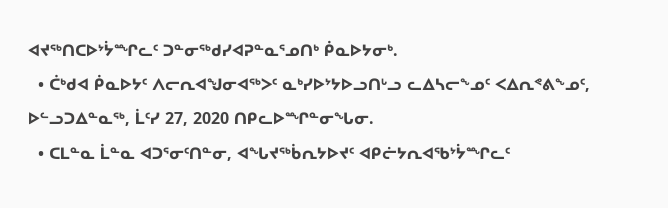ᐊᔪᖅᑎᑕᐅᔾᔮᙱᓚᑦ ᑐᓐᓂᖅᑯᓯᐊᕈᓐᓇᕐᓄᑎᒃ ᑮᓇᐅᔭᓂᒃ.
  • ᑖᒃᑯᐊ ᑮᓇᐅᔭᑦ ᐱᓕᕆᐊᖑᓂᐊᖅᐳᑦ ᓇᒃᓯᐅᔾᔭᐅᓗᑎᒡᓗ ᓚᐃᓴᓕᖕᓄᑦ ᐸᐃᕆᕝᕕᖕᓄᑦ, ᐅᓪᓗᑐᐃᓐᓇᖅ, ᒫᑦᓯ 27, 2020 ᑎᑭᓚᐅᙱᓐᓂᖓᓂ.
  • ᑕᒪᓐᓇ ᒫᓐᓇ ᐊᑐᕐᓂᑦᑎᓐᓂ, ᐊᖓᔪᖅᑳᕆᔭᐅᔪᑦ ᐊᑭᓖᔭᕆᐊᖃᔾᔮᙱᓚᑦ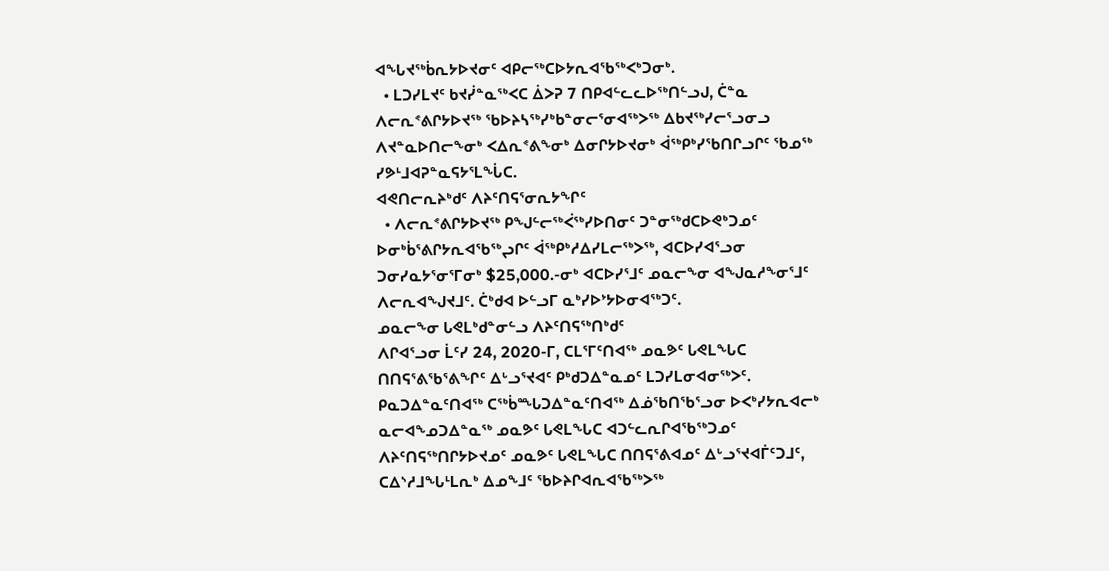ᐊᖓᔪᖅᑳᕆᔭᐅᔪᓂᑦ ᐊᑭᓕᖅᑕᐅᔭᕆᐊᖃᖅᐸᒃᑐᓂᒃ.
  • ᒪᑐᓯᒪᔪᑦ ᑲᔪᓰᓐᓇᖅᐸᑕ ᐄᐳᕈ 7 ᑎᑭᐊᓪᓚᓚᐅᖅᑎᓪᓗᒍ, ᑖᓐᓇ ᐱᓕᕆᕝᕕᒋᔭᐅᔪᖅ ᖃᐅᔨᓴᖅᓯᒃᑲᓐᓂᓕᕐᓂᐊᖅᐳᖅ ᐃᑲᔪᖅᓯᓕᕐᓗᓂᓗ ᐱᔪᓐᓇᐅᑎᓕᖕᓂᒃ ᐸᐃᕆᕝᕕᖕᓂᒃ ᐃᓂᒋᔭᐅᔪᓂᒃ ᐋᖅᑭᒃᓯᖃᑎᒋᓗᒋᑦ ᖃᓄᖅ ᓯᕗᒻᒧᐊᕈᓐᓇᕋᔭᕐᒪᖔᑕ.
ᐊᕙᑎᓕᕆᔨᒃᑯᑦ ᐱᔨᑦᑎᕋᕐᓂᕆᔭᖏᑦ
  • ᐱᓕᕆᕝᕕᒋᔭᐅᔪᖅ ᑭᖑᓪᓕᖅᐹᖅᓯᐅᑎᓂᑦ ᑐᓐᓂᖅᑯᑕᐅᕙᒃᑐᓄᑦ ᐅᓂᒃᑳᕐᕕᒋᔭᕆᐊᖃᖅᖢᒋᑦ ᐋᖅᑭᒃᓱᐃᓯᒪᓕᖅᐳᖅ, ᐊᑕᐅᓯᐊᕐᓗᓂ ᑐᓂᓯᓇᔭᕐᓂᕐᒥᓂᒃ $25,000.-ᓂᒃ ᐊᑕᐅᓯᕐᒧᑦ ᓄᓇᓕᖕᓂ ᐊᖑᓇᓱᖕᓂᕐᒧᑦ ᐱᓕᕆᐊᖑᔪᒧᑦ. ᑖᒃᑯᐊ ᐅᓪᓗᒥ ᓇᒃᓯᐅᔾᔭᐅᓂᐊᖅᑐᑦ.
ᓄᓇᓕᖕᓂ ᒐᕙᒪᒃᑯᓐᓂᓪᓗ ᐱᔨᑦᑎᕋᖅᑎᒃᑯᑦ
ᐱᒋᐊᕐᓗᓂ ᒫᑦᓯ 24, 2020-ᒥ, ᑕᒪᕐᒥᑦᑎᐊᖅ ᓄᓇᕗᑦ ᒐᕙᒪᖓᑕ ᑎᑎᕋᕐᕕᖃᕐᕕᖏᑦ ᐃᒡᓗᕐᔪᐊᑦ ᑭᒃᑯᑐᐃᓐᓇᓄᑦ ᒪᑐᓯᒪᓂᐊᓂᖅᐳᑦ. ᑭᓇᑐᐃᓐᓇᑦᑎᐊᖅ ᑕᖅᑳᙵᑐᐃᓐᓇᑦᑎᐊᖅ ᐃᓅᖃᑎᖃᕐᓗᓂ ᐅᐸᒃᓯᔭᕆᐊᓕᒃ ᓇᓕᐊᖕᓄᑐᐃᓐᓇᖅ ᓄᓇᕗᑦ ᒐᕙᒪᖓᑕ ᐊᑐᓪᓚᕆᒋᐊᖃᖅᑐᓄᑦ ᐱᔨᑦᑎᕋᖅᑎᒋᔭᐅᔪᓄᑦ ᓄᓇᕗᑦ ᒐᕙᒪᖓᑕ ᑎᑎᕋᕐᕕᐊᓄᑦ ᐃᒡᓗᕐᔪᐊᒦᑦᑐᒧᑦ, ᑕᐃᔅᓱᒧᖓᒻᒪᕆᒃ ᐃᓄᖕᒧᑦ ᖃᐅᔨᒋᐊᕆᐊᖃᖅᐳᖅ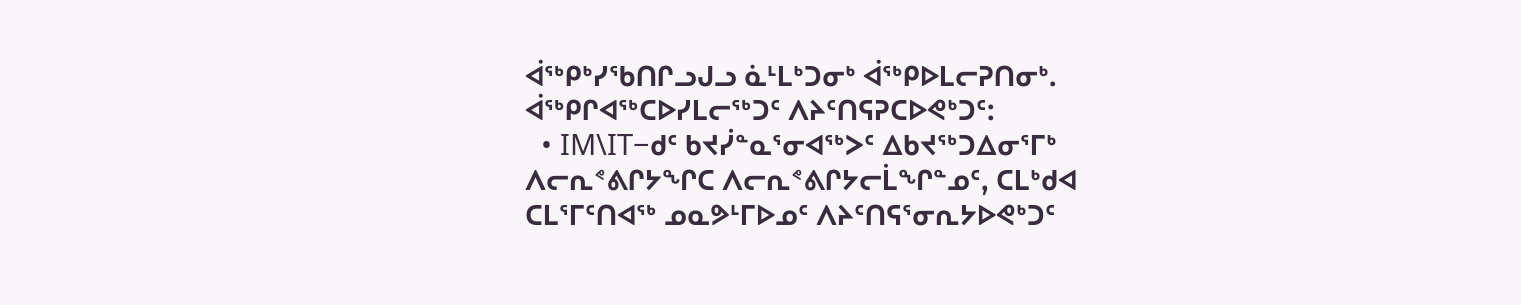ᐋᖅᑭᒃᓯᖃᑎᒋᓗᒍᓗ ᓈᒻᒪᒃᑐᓂᒃ ᐋᖅᑭᐅᒪᓕᕈᑎᓂᒃ.
ᐋᖅᑭᒋᐊᖅᑕᐅᓯᒪᓕᖅᑐᑦ ᐱᔨᑦᑎᕋᕈᑕᐅᕙᒃᑐᑦ:
  • IM\IT−ᑯᑦ ᑲᔪᓰᓐᓇᕐᓂᐊᖅᐳᑦ ᐃᑲᔪᖅᑐᐃᓂᕐᒥᒃ ᐱᓕᕆᕝᕕᒋᔭᖏᑕ ᐱᓕᕆᕝᕕᒋᔭᓕᒫᖏᓐᓄᑦ, ᑕᒪᒃᑯᐊ ᑕᒪᕐᒥᑦᑎᐊᖅ ᓄᓇᕗᒻᒥᐅᓄᑦ ᐱᔨᑦᑎᕋᕐᓂᕆᔭᐅᕙᒃᑐᑦ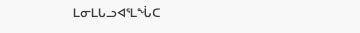ᒪᓂᒪᒐᓗᐊᕐᒪᖔᑕ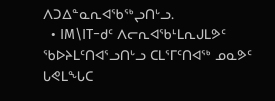ᐱᑐᐃᓐᓇᕆᐊᖃᖅᖢᑎᒡᓗ.
  • IM\IT−ᑯᑦ ᐱᓕᕆᐊᖃᒻᒪᕆᒍᒪᕗᑦ ᖃᐅᔨᒪᑦᑎᐊᕐᓗᑎᒡᓗ ᑕᒪᕐᒥᑦᑎᐊᖅ ᓄᓇᕗᑦ ᒐᕙᒪᖓᑕ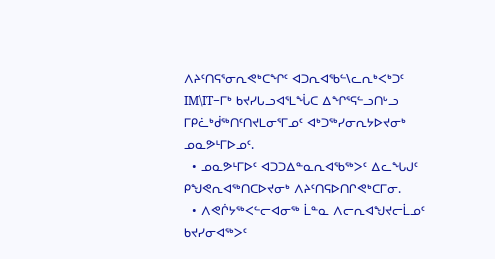ᐱᔨᑦᑎᕋᕐᓂᕆᕙᒃᑕᖏᑦ ᐊᑐᕆᐊᖃᓪ\ᓚᕆᒃᐸᒃᑐᑦ IM\IT−ᒥᒃ ᑲᔪᓯᒐᓗᐊᕐᒪᖔᑕ ᐃᖏᕐᕋᓪᓗᑎᒡᓗ ᒥᑭᓛᒃᑰᖅᑎᑦᑎᔪᒪᓂᕐᒥᓄᑦ ᐊᒃᑐᖅᓯᓂᕆᔭᐅᔪᓂᒃ ᓄᓇᕗᒻᒥᐅᓄᑦ.
  • ᓄᓇᕗᒻᒥᐅᑦ ᐊᑐᑐᐃᓐᓇᕆᐊᖃᖅᐳᑦ ᐃᓚᖓᒍᑦ ᑭᖑᕙᕆᐊᖅᑎᑕᐅᔪᓂᒃ ᐱᔨᑦᑎᕋᐅᑎᒋᕙᒃᑕᒥᓂ.
  • ᐱᕙᒌᔭᖅᐸᓪᓕᐊᓂᖅ ᒫᓐᓇ ᐱᓕᕆᐊᖑᔪᓕᒫᓄᑦ ᑲᔪᓯᓂᐊᖅᐳᑦ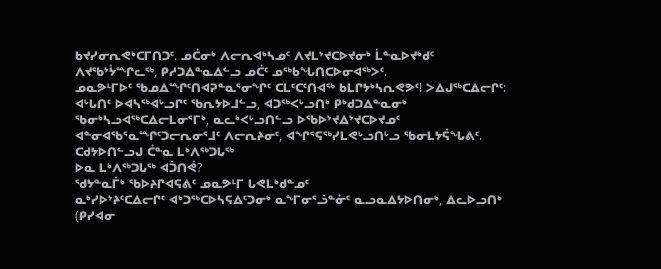ᑲᔪᓯᓂᕆᕙᒃᑕᒥᑎᑐᑦ. ᓄᑖᓂᒃ ᐱᓕᕆᐊᒃᓴᓄᑦ ᐱᔪᒪᔾᔪᑕᐅᔪᓂᒃ ᒫᓐᓇᐅᔪᒃᑯᑦ ᐱᔪᖃᔾᔮᙱᓚᖅ, ᑭᓱᑐᐃᓐᓇᐃᓪᓗ ᓄᑖᑦ ᓄᖅᑲᖓᑎᑕᐅᓂᐊᖅᐳᑦ.
ᓄᓇᕗᒻᒥᐅᑦ ᖃᓄᐃᙱᑦᑎᐊᕈᓐᓇᕐᓂᖏᑦ ᑕᒪᑦᑕᑦᑎᐊᖅ ᑲᒪᒋᔭᒃᓴᕆᕙᕗᑦ! ᐳᐃᒍᖅᑕᐃᓕᒋᑦ: ᐊᒡᒐᑎᑦ ᐅᐊᓴᖅᐊᒡᓗᒋᑦ ᖃᕆᔭᐅᒧᓪᓗ, ᐊᑐᖅᐸᒡᓗᑎᒃ ᑭᒃᑯᑐᐃᓐᓇᓂᒃ ᖃᓂᒃᓴᓗᐊᖅᑕᐃᓕᒪᓂᕐᒥᒃ, ᓇᓚᒃᐸᒡᓗᑎᓪᓗ ᐅᖃᐅᔾᔪᐃᔾᔪᑕᐅᔪᓄᑦ ᐊᓐᓂᐊᖃᕐᓇᙱᑦᑐᓕᕆᓂᕐᒧᑦ ᐱᓕᕆᔨᓂᑦ, ᐊᖏᕐᕋᖅᓯᒪᕙᒡᓗᑎᒡᓗ ᖃᓂᒪᔭᕌᖓᕕᑦ.
ᑕᑯᔭᐅᑎᓪᓗᒍ ᑖᓐᓇ ᒪᒃᐱᖅᑐᒐᖅ
ᐅᓇ ᒪᒃᐱᖅᑐᒐᖅ ᐊᑑᑎᕚ?
ᖁᔭᓐᓇᒦᒃ ᖃᐅᔨᒋᐊᕋᕕᑦ ᓄᓇᕗᒻᒥ ᒐᕙᒪᒃᑯᓐᓄᑦ
ᓇᒃᓯᐅᔾᔨᑦᑕᐃᓕᒋᑦ ᐊᒃᑐᖅᑕᐅᓴᕋᐃᑦᑐᓂᒃ ᓇᖕᒥᓂᕐᓘᓐᓃᑦ ᓇᓗᓇᐃᔭᐅᑎᓂᒃ, ᐃᓚᐅᓗᑎᒃ (ᑭᓯᐊᓂ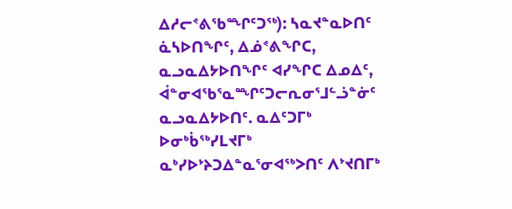ᐃᓱᓕᕝᕕᖃᙱᑦᑐᖅ): ᓴᓇᔪᓐᓇᐅᑎᑦ ᓈᓴᐅᑎᖏᑦ, ᐃᓅᕝᕕᖏᑕ, ᓇᓗᓇᐃᔭᐅᑎᖏᑦ ᐊᓯᖏᑕ ᐃᓄᐃᑦ, ᐋᓐᓂᐊᖃᕐᓇᙱᑦᑐᓕᕆᓂᕐᒧᓪᓘᓐᓃᑦ ᓇᓗᓇᐃᔭᐅᑎᑦ. ᓇᐃᑦᑐᒥᒃ ᐅᓂᒃᑳᖅᓯᒪᔪᒥᒃ ᓇᒃᓯᐅᔾᔨᑐᐃᓐᓇᕐᓂᐊᖅᐳᑎᑦ ᐱᔾᔪᑎᒥᒃ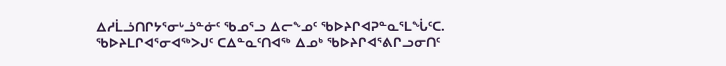ᐃᓱᒫᓘᑎᒋᔭᕐᓂᒡᓘᓐᓃᑦ ᖃᓄᕐᓗ ᐃᓕᖕᓄᑦ ᖃᐅᔨᒋᐊᕈᓐᓇᕐᒪᖔᑦᑕ. ᖃᐅᔨᒪᒋᐊᕐᓂᐊᖅᐳᒍᑦ ᑕᐃᓐᓇᑦᑎᐊᖅ ᐃᓄᒃ ᖃᐅᔨᒋᐊᕐᕕᒋᓗᓂᑎᑦ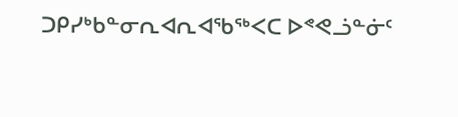ᑐᑭᓯᒃᑲᓐᓂᕆᐊᕆᐊᖃᖅᐸᑕ ᐅᕝᕙᓘᓐᓃᑦ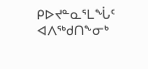ᑭᐅᔪᓐᓇᕐᒪᖔᑦ ᐊᐱᖅᑯᑎᖕᓂᒃ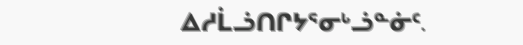ᐃᓱᒫᓘᑎᒋᔭᕐᓂᒡᓘᓐᓃᑦ.